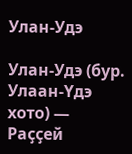Улан-Удэ

Улан-Удэ (бур. Улаан-Үдэ хото) — Раҫҫей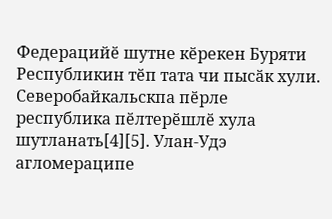Федерацийӗ шутне кӗрекен Буряти Республикин тӗп тата чи пысӑк хули. Северобайкальскпа пӗрле республика пӗлтерӗшлӗ хула шутланать[4][5]. Улан-Удэ агломераципе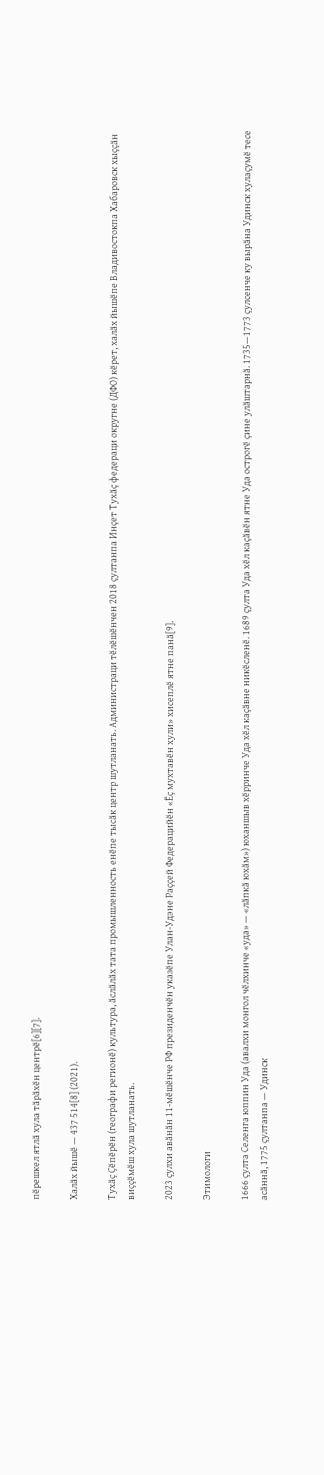пӗрешкел ятлӑ хула тӑрӑхӗн центрӗ[6][7].

Халӑх йышӗ — 437 514[8] (2021).

Тухӑҫ Ҫӗпӗрӗн (географи регионӗ) культура, ӑслӑлӑх тата промышленность енӗпе тысӑк центр шутланать. Администраци тӗлӗшӗнчен 2018 ҫултанпа Инҫет Тухӑҫ федераци округне (ДФО) кӗрет, халӑх йышӗпе Владивостокпа Хабаровск хыҫҫӑн виҫҫӗмӗш хула шутланать.

2023 ҫулхи авӑнӑн 11-мӗшӗнче РФ президенчӗн указӗпе Улан-Удэне Раҫҫей Федерацийӗн «Ӗҫ мухтавӗн хули» хисеплӗ ятне панӑ[9].

Этимологи

1666 ҫулта Селенга юппин Уда (авалхи монгол чӗлхинче «уда» — «лӑпкӑ юхӑм») юханшыв хӗрринче Уда хӗл каҫӑвне никӗсленӗ. 1689 ҫулта Уда хӗл каҫӑвӗн ятне Уда острогӗ ҫине улӑштарнӑ. 1735—1773 ҫулсенче ку вырӑна Удинск хулаҫумӗ тесе асӑннӑ, 1775 ҫултанпа — Удинск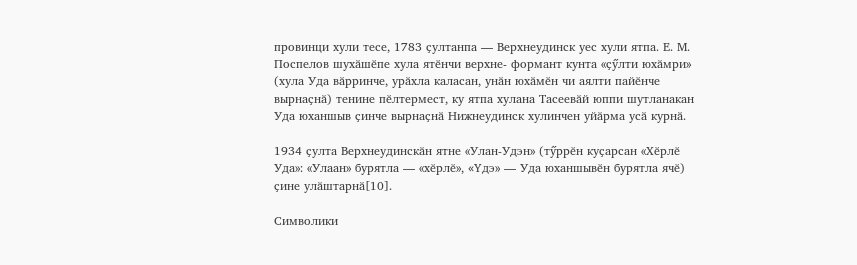провинци хули тесе, 1783 ҫултанпа — Верхнеудинск уес хули ятпа. Е. М. Поспелов шухӑшӗпе хула ятӗнчи верхне- формант кунта «ҫӳлти юхӑмри» (хула Уда вӑрринче, урӑхла каласан, унӑн юхӑмӗн чи аялти пайӗнче вырнаҫнӑ) тенине пӗлтермест, ку ятпа хулана Тасеевӑй юппи шутланакан Уда юханшыв ҫинче вырнаҫнӑ Нижнеудинск хулинчен уйӑрма усӑ курнӑ.

1934 ҫулта Верхнеудинскӑн ятне «Улан-Удэн» (тӳррӗн куҫарсан «Хӗрлӗ Уда»: «Улаан» бурятла — «хӗрлӗ», «Yдэ» — Уда юханшывӗн бурятла ячӗ) ҫине улӑштарнӑ[10].

Символики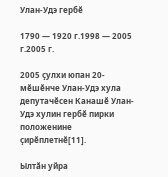Улан-Удэ гербӗ

1790 — 1920 г.1998 — 2005 г.2005 г.

2005 ҫулхи юпан 20-мӗшӗнче Улан-Удэ хула депутачӗсен Канашӗ Улан-Удэ хулин гербӗ пирки положенине ҫирӗплетнӗ[11].

Ылтӑн уйра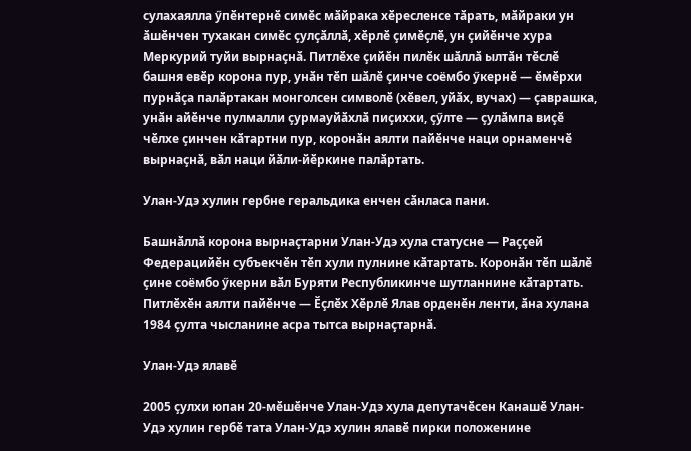сулахаялла ӳпӗнтернӗ симӗс мӑйрака хӗресленсе тӑрать, мӑйраки ун ӑшӗнчен тухакан симӗс ҫулҫӑллӑ, хӗрлӗ ҫимӗҫлӗ, ун ҫийӗнче хура Меркурий туйи вырнаҫнӑ. Питлӗхе ҫийӗн пилӗк шӑллӑ ылтӑн тӗслӗ башня евӗр корона пур, унӑн тӗп шӑлӗ ҫинче соёмбо ӳкернӗ — ӗмӗрхи пурнӑҫа палӑртакан монголсен символӗ (хӗвел, уйӑх, вучах) — ҫаврашка, унӑн айӗнче пулмалли ҫурмауйӑхлӑ пиҫиххи, ҫӳлте — ҫулӑмпа виҫӗ чӗлхе ҫинчен кӑтартни пур, коронӑн аялти пайӗнче наци орнаменчӗ вырнаҫнӑ, вӑл наци йӑли-йӗркине палӑртать.

Улан-Удэ хулин гербне геральдика енчен сӑнласа пани.

Башнӑллӑ корона вырнаҫтарни Улан-Удэ хула статусне — Раҫҫей Федерацийӗн субъекчӗн тӗп хули пулнине кӑтартать. Коронӑн тӗп шӑлӗ ҫине соёмбо ӳкерни вӑл Буряти Республикинче шутланнине кӑтартать. Питлӗхӗн аялти пайӗнче — Ӗҫлӗх Хӗрлӗ Ялав орденӗн ленти, ӑна хулана 1984 ҫулта чысланине асра тытса вырнаҫтарнӑ.

Улан-Удэ ялавӗ

2005 ҫулхи юпан 20-мӗшӗнче Улан-Удэ хула депутачӗсен Канашӗ Улан-Удэ хулин гербӗ тата Улан-Удэ хулин ялавӗ пирки положенине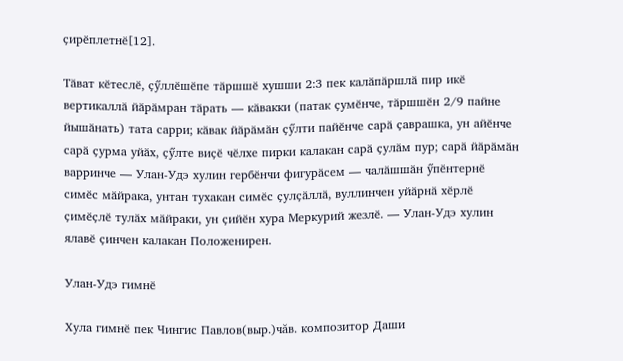ҫирӗплетнӗ[12].

Тӑват кӗтеслӗ, ҫӳллӗшӗпе тӑршшӗ хушши 2:3 пек калӑпӑршлӑ пир икӗ вертикаллӑ йӑрӑмран тӑрать — кӑвакки (патак ҫумӗнче, тӑршшӗн 2/9 пайне йышӑнать) тата сарри; кӑвак йӑрӑмӑн ҫӳлти пайӗнче сарӑ ҫаврашка, ун айӗнче сарӑ ҫурма уйӑх, ҫӳлте виҫӗ чӗлхе пирки калакан сарӑ ҫулӑм пур; сарӑ йӑрӑмӑн варринче — Улан-Удэ хулин гербӗнчи фигурӑсем — чалӑшшӑн ӳпӗнтернӗ симӗс мӑйрака, унтан тухакан симӗс ҫулҫӑллӑ, вуллинчен уйӑрнӑ хӗрлӗ ҫимӗҫлӗ тулӑх мӑйраки, ун ҫийӗн хура Меркурий жезлӗ. — Улан-Удэ хулин ялавӗ ҫинчен калакан Положенирен.

Улан-Удэ гимнӗ

Хула гимнӗ пек Чингис Павлов(выр.)чăв. композитор Даши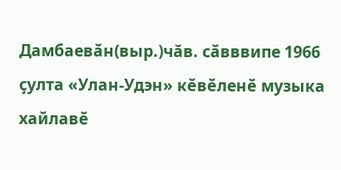Дамбаевӑн(выр.)чăв. сӑвввипе 1966 ҫулта «Улан-Удэн» кӗвӗленӗ музыка хайлавӗ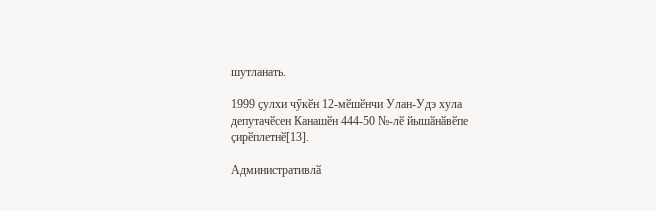шутланать.

1999 ҫулхи чӳкӗн 12-мӗшӗнчи Улан-Удэ хула депутачӗсен Канашӗн 444-50 №-лӗ йышӑнӑвӗпе ҫирӗплетнӗ[13].

Административлӑ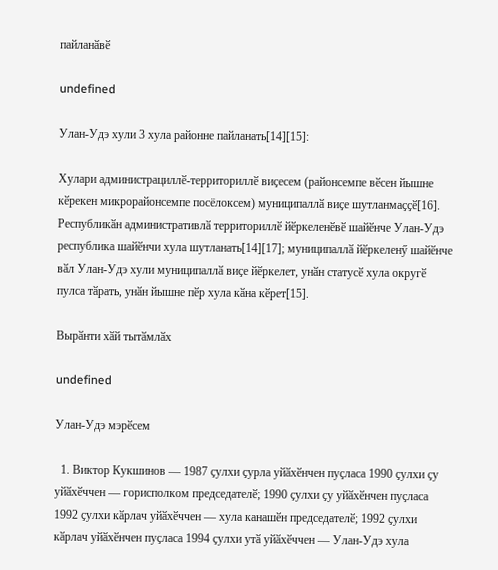пайланӑвӗ

undefined

Улан-Удэ хули 3 хула районне пайланать[14][15]:

Хулари администрациллӗ-территориллӗ виҫесем (районсемпе вӗсен йышне кӗрекен микрорайонсемпе посёлоксем) муниципаллӑ виҫе шутланмаҫҫӗ[16]. Республикӑн административлӑ территориллӗ йӗркеленӗвӗ шайӗнче Улан-Удэ республика шайӗнчи хула шутланать[14][17]; муниципаллӑ йӗркеленӳ шайӗнче вӑл Улан-Удэ хули муниципаллӑ виҫе йӗркелет, унӑн статусӗ хула округӗ пулса тӑрать, унӑн йышне пӗр хула кӑна кӗрет[15].

Вырӑнти хӑй тытӑмлӑх

undefined

Улан-Удэ мэрӗсем

  1. Виктор Кукшинов — 1987 ҫулхи ҫурла уйӑхӗнчен пуҫласа 1990 ҫулхи ҫу уйӑхӗччен — горисполком председателӗ; 1990 ҫулхи ҫу уйӑхӗнчен пуҫласа 1992 ҫулхи кӑрлач уйӑхӗччен — хула канашӗн председателӗ; 1992 ҫулхи кӑрлач уйӑхӗнчен пуҫласа 1994 ҫулхи утӑ уйӑхӗччен — Улан-Удэ хула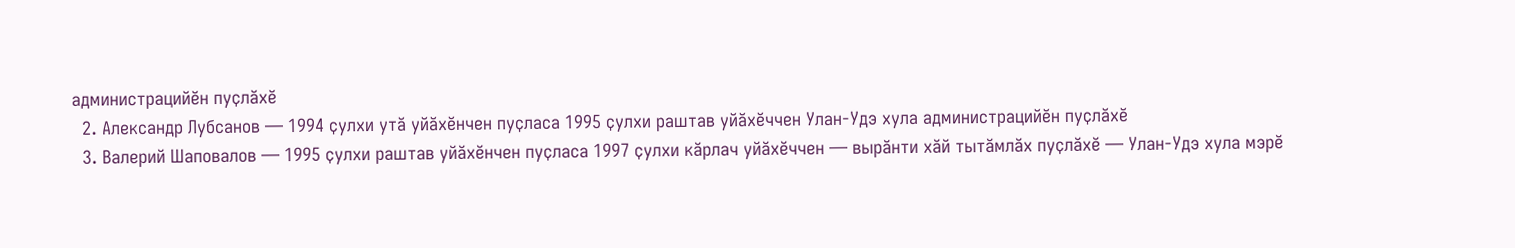администрацийӗн пуҫлӑхӗ
  2. Александр Лубсанов — 1994 ҫулхи утӑ уйӑхӗнчен пуҫласа 1995 ҫулхи раштав уйӑхӗччен Улан-Удэ хула администрацийӗн пуҫлӑхӗ
  3. Валерий Шаповалов — 1995 ҫулхи раштав уйӑхӗнчен пуҫласа 1997 ҫулхи кӑрлач уйӑхӗччен — вырӑнти хӑй тытӑмлӑх пуҫлӑхӗ — Улан-Удэ хула мэрӗ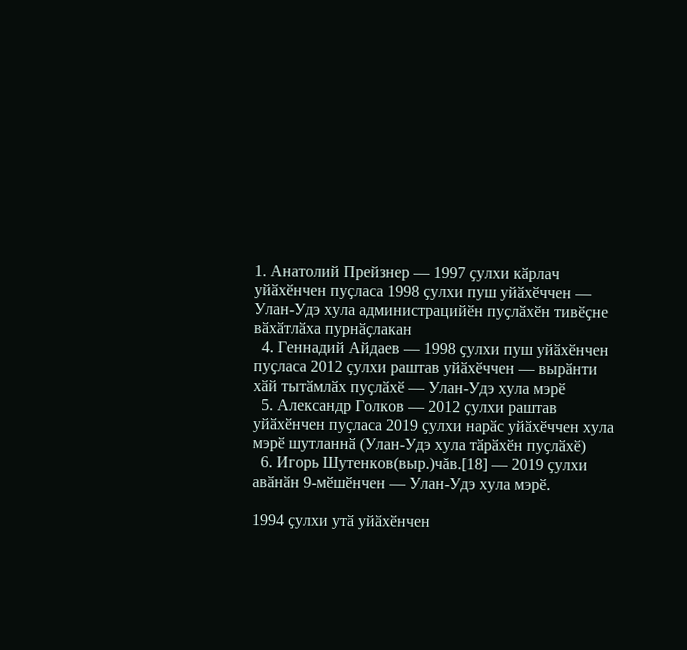1. Анатолий Прейзнер — 1997 ҫулхи кӑрлач уйӑхӗнчен пуҫласа 1998 ҫулхи пуш уйӑхӗччен — Улан-Удэ хула администрацийӗн пуҫлӑхӗн тивӗҫне вӑхӑтлӑха пурнӑҫлакан
  4. Геннадий Айдаев — 1998 ҫулхи пуш уйӑхӗнчен пуҫласа 2012 ҫулхи раштав уйӑхӗччен — вырӑнти хӑй тытӑмлӑх пуҫлӑхӗ — Улан-Удэ хула мэрӗ
  5. Александр Голков — 2012 ҫулхи раштав уйӑхӗнчен пуҫласа 2019 ҫулхи нарӑс уйӑхӗччен хула мэрӗ шутланнӑ (Улан-Удэ хула тӑрӑхӗн пуҫлӑхӗ)
  6. Игорь Шутенков(выр.)чăв.[18] — 2019 ҫулхи авӑнӑн 9-мӗшӗнчен — Улан-Удэ хула мэрӗ.

1994 ҫулхи утӑ уйӑхӗнчен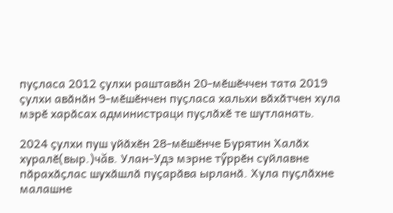пуҫласа 2012 ҫулхи раштавӑн 20-мӗшӗччен тата 2019 ҫулхи авӑнӑн 9-мӗшӗнчен пуҫласа хальхи вӑхӑтчен хула мэрӗ харӑсах администраци пуҫлӑхӗ те шутланать.

2024 ҫулхи пуш уйӑхӗн 28-мӗшӗнче Бурятин Халӑх хуралӗ(выр.)чăв. Улан-Удэ мэрне тӳррӗн суйлавне пӑрахӑҫлас шухӑшлӑ пуҫарӑва ырланӑ. Хула пуҫлӑхне малашне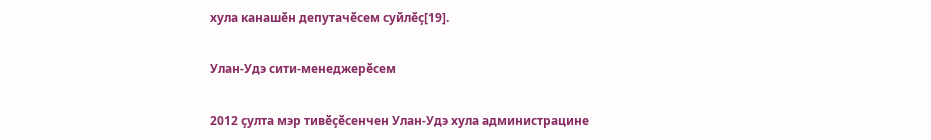хула канашӗн депутачӗсем суйлӗҫ[19].

Улан-Удэ сити-менеджерӗсем

2012 ҫулта мэр тивӗҫӗсенчен Улан-Удэ хула администрацине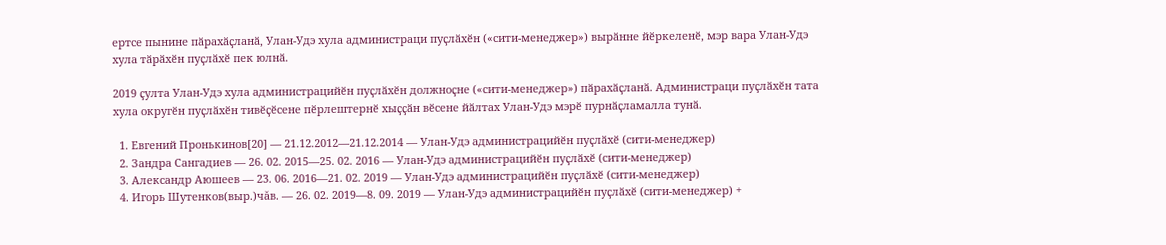ертсе пынине пӑрахӑҫланӑ, Улан-Удэ хула администраци пуҫлӑхӗн («сити-менеджер») вырӑнне йӗркеленӗ, мэр вара Улан-Удэ хула тӑрӑхӗн пуҫлӑхӗ пек юлнӑ.

2019 ҫулта Улан-Удэ хула администрацийӗн пуҫлӑхӗн должноҫне («сити-менеджер») пӑрахӑҫланӑ. Администраци пуҫлӑхӗн тата хула округӗн пуҫлӑхӗн тивӗҫӗсене пӗрлештернӗ хыҫҫӑн вӗсене йӑлтах Улан-Удэ мэрӗ пурнӑҫламалла тунӑ.

  1. Евгений Пронькинов[20] — 21.12.2012—21.12.2014 — Улан-Удэ администрацийӗн пуҫлӑхӗ (сити-менеджер)
  2. Зандра Сангадиев — 26. 02. 2015—25. 02. 2016 — Улан-Удэ администрацийӗн пуҫлӑхӗ (сити-менеджер)
  3. Александр Аюшеев — 23. 06. 2016—21. 02. 2019 — Улан-Удэ администрацийӗн пуҫлӑхӗ (сити-менеджер)
  4. Игорь Шутенков(выр.)чăв. — 26. 02. 2019—8. 09. 2019 — Улан-Удэ администрацийӗн пуҫлӑхӗ (сити-менеджер) +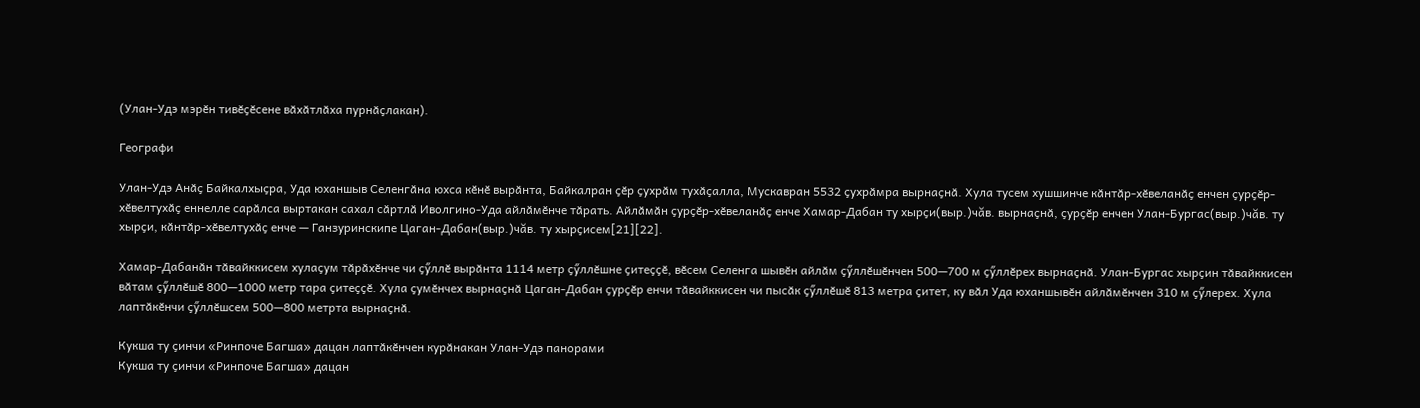(Улан-Удэ мэрӗн тивӗҫӗсене вӑхӑтлӑха пурнӑҫлакан).

Географи

Улан-Удэ Анӑҫ Байкалхыҫра, Уда юханшыв Селенгӑна юхса кӗнӗ вырӑнта, Байкалран ҫӗр ҫухрӑм тухӑҫалла, Мускавран 5532 ҫухрӑмра вырнаҫнӑ. Хула тусем хушшинче кӑнтӑр-хӗвеланӑҫ енчен ҫурҫӗр-хӗвелтухӑҫ еннелле сарӑлса выртакан сахал сӑртлӑ Иволгино-Уда айлӑмӗнче тӑрать. Айлӑмӑн ҫурҫӗр-хӗвеланӑҫ енче Хамар-Дабан ту хырҫи(выр.)чăв. вырнаҫнӑ, ҫурҫӗр енчен Улан-Бургас(выр.)чăв. ту хырҫи, кӑнтӑр-хӗвелтухӑҫ енче — Ганзуринскипе Цаган-Дабан(выр.)чăв. ту хырҫиcем[21][22].

Хамар-Дабанӑн тӑвайккисем хулаҫум тӑрӑхӗнче чи ҫӳллӗ вырӑнта 1114 метр ҫӳллӗшне ҫитеҫҫӗ, вӗсем Селенга шывӗн айлӑм ҫӳллӗшӗнчен 500—700 м ҫӳллӗрех вырнаҫнӑ. Улан-Бургас хырҫин тӑвайккисен вӑтам ҫӳллӗшӗ 800—1000 метр тара ҫитеҫҫӗ. Хула ҫумӗнчех вырнаҫнӑ Цаган-Дабан ҫурҫӗр енчи тӑвайккисен чи пысӑк ҫӳллӗшӗ 813 метра ҫитет, ку вӑл Уда юханшывӗн айлӑмӗнчен 310 м ҫӳлерех. Хула лаптӑкӗнчи ҫӳллӗшсем 500—800 метрта вырнаҫнӑ.

Кукша ту ҫинчи «Ринпоче Багша» дацан лаптӑкӗнчен курӑнакан Улан-Удэ панорами
Кукша ту ҫинчи «Ринпоче Багша» дацан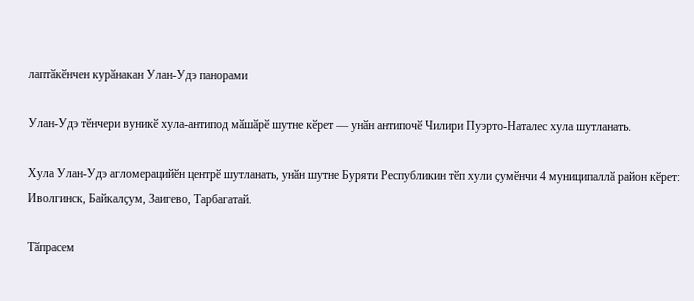лаптӑкӗнчен курӑнакан Улан-Удэ панорами

Улан-Удэ тӗнчери вуникӗ хула-антипод мӑшӑрӗ шутне кӗрет — унӑн антипочӗ Чилири Пуэрто-Наталес хула шутланать.

Хула Улан-Удэ агломерацийӗн центрӗ шутланать, унӑн шутне Буряти Республикин тӗп хули ҫумӗнчи 4 муниципаллӑ район кӗрет: Иволгинск, Байкалҫум, Заигево, Тарбагатай.

Тӑпрасем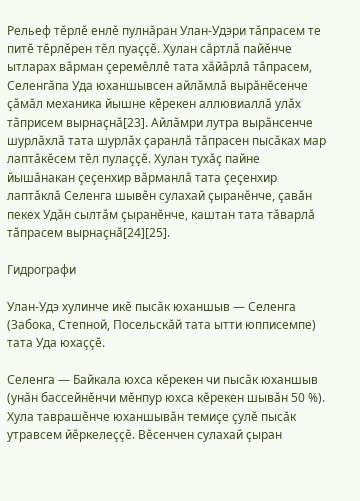Рельеф тӗрлӗ енлӗ пулнӑран Улан-Удэри тӑпрасем те питӗ тӗрлӗрен тӗл пуаҫҫӗ. Хулан сӑртлӑ пайӗнче ытларах вӑрман ҫеремӗллӗ тата хӑйӑрлӑ тӑпрасем, Селенгӑпа Уда юханшывсен айлӑмлӑ вырӑнӗсенче ҫӑмӑл механика йышне кӗрекен аллювиаллӑ улӑх тӑприсем вырнаҫнӑ[23]. Айлӑмри лутра вырӑнсенче шурлӑхлӑ тата шурлӑх ҫаранлӑ тӑпрасен пысӑках мар лаптӑкӗсем тӗл пулаҫҫӗ. Хулан тухӑҫ пайне йышӑнакан ҫеҫенхир вӑрманлӑ тата ҫеҫенхир лаптӑклӑ Селенга шывӗн сулахай ҫыранӗнче, ҫавӑн пекех Удӑн сылтӑм ҫыранӗнче, каштан тата тӑварлӑ тӑпрасем вырнаҫнӑ[24][25].

Гидрографи

Улан-Удэ хулинче икӗ пысӑк юханшыв — Селенга (Забока, Степной, Посельскӑй тата ытти юпписемпе) тата Уда юхаҫҫӗ.

Селенга — Байкала юхса кӗрекен чи пысӑк юханшыв (унӑн бассейнӗнчи мӗнпур юхса кӗрекен шывӑн 50 %). Хула таврашӗнче юханшывӑн темиҫе ҫулӗ пысӑк утравсем йӗркелеҫҫӗ. Вӗсенчен сулахай ҫыран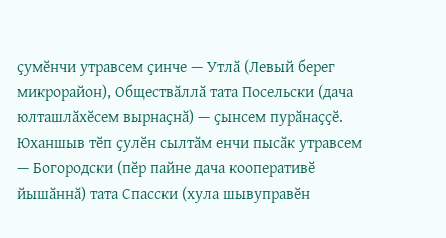ҫумӗнчи утравсем ҫинче — Утлӑ (Левый берег микрорайон), Обществӑллӑ тата Посельски (дача юлташлӑхӗсем вырнаҫнӑ) — ҫынсем пурӑнаҫҫӗ. Юханшыв тӗп ҫулӗн сылтӑм енчи пысӑк утравсем — Богородски (пӗр пайне дача кооперативӗ йышӑннӑ) тата Спасски (хула шывуправӗн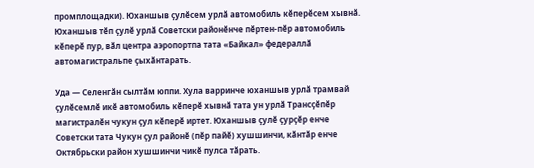промплощадки). Юханшыв ҫулӗсем урлӑ автомобиль кӗперӗсем хывнӑ. Юханшыв тӗп ҫулӗ урлӑ Советски районӗнче пӗртен-пӗр автомобиль кӗперӗ пур, вӑл центра аэропортпа тата «Байкал» федераллӑ автомагистральпе ҫыхӑнтарать.

Уда — Селенгӑн сылтӑм юппи. Хула варринче юханшыв урлӑ трамвай ҫулӗсемлӗ икӗ автомобиль кӗперӗ хывнӑ тата ун урлӑ Трансҫӗпӗр магистралӗн чукун ҫул кӗперӗ иртет. Юханшыв ҫулӗ ҫурҫӗр енче Советски тата Чукун ҫул районӗ (пӗр пайӗ) хушшинчи, кӑнтӑр енче Октябрьски район хушшинчи чикӗ пулса тӑрать.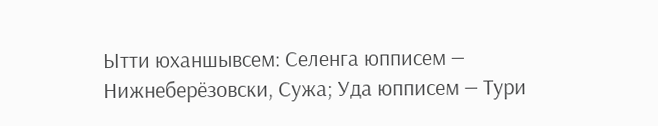Ытти юханшывсем: Селенга юпписем — Нижнеберёзовски, Сужа; Уда юпписем — Тури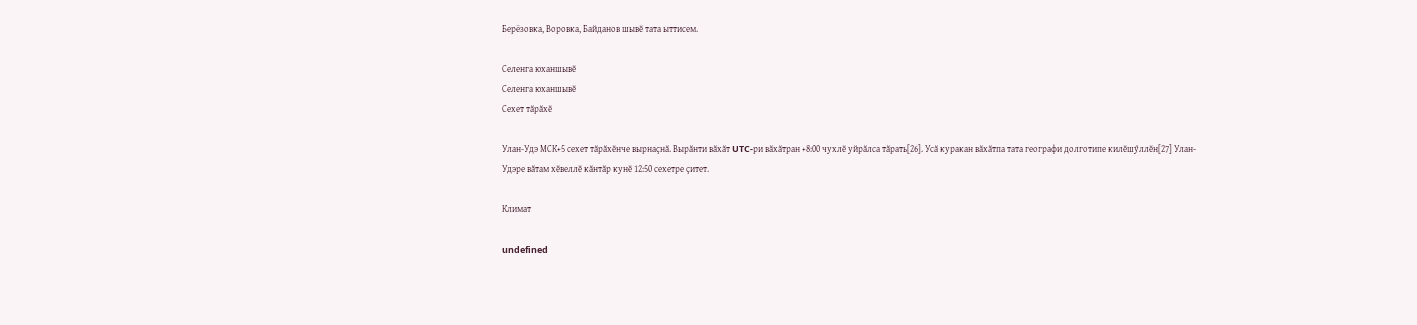Берёзовка, Воровка, Байданов шывӗ тата ыттисем.

Селенга юханшывӗ
Селенга юханшывӗ
Сехет тӑрӑхӗ

Улан-Удэ МСК+5 сехет тӑрӑхӗнче вырнаҫнӑ. Вырӑнти вӑхӑт UTC-ри вӑхӑтран +8:00 чухлӗ уйрӑлса тӑрать[26]. Усӑ куракан вӑхӑтпа тата географи долготипе килӗшӳллӗн[27] Улан-Удэре вӑтам хӗвеллӗ кӑнтӑр кунӗ 12:50 сехетре ҫитет.

Климат

undefined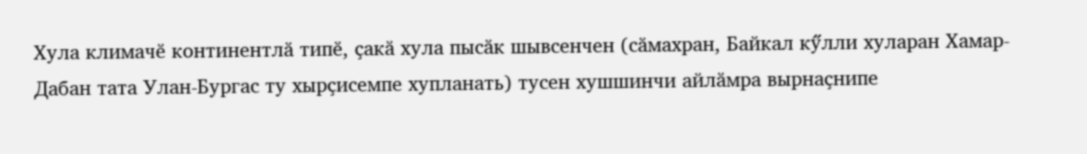Хула климачӗ континентлӑ типӗ, ҫакӑ хула пысӑк шывсенчен (сӑмахран, Байкал кӳлли хуларан Хамар-Дабан тата Улан-Бургас ту хырҫисемпе хупланать) тусен хушшинчи айлӑмра вырнаҫнипе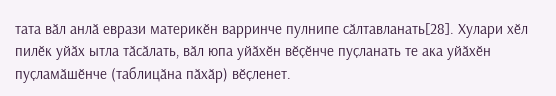тата вӑл анлӑ еврази материкӗн варринче пулнипе сӑлтавланать[28]. Хулари хӗл пилӗк уйӑх ытла тӑсӑлать, вӑл юпа уйӑхӗн вӗҫӗнче пуҫланать те ака уйӑхӗн пуҫламӑшӗнче (таблицӑна пӑхӑр) вӗҫленет.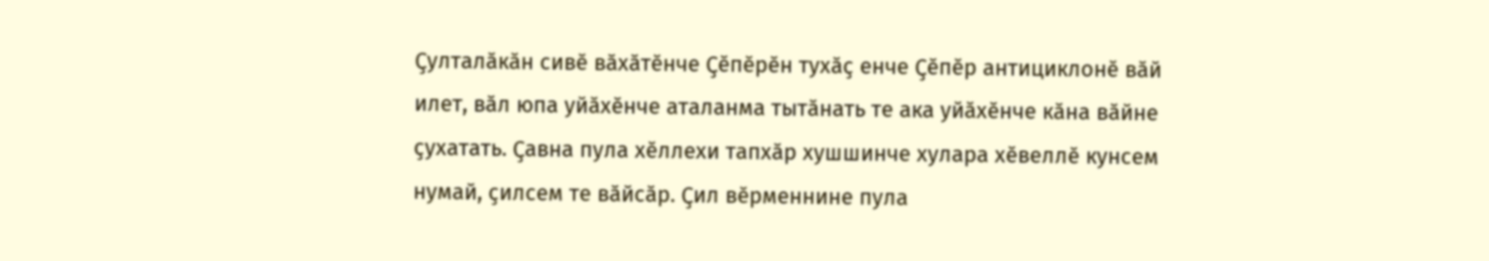Ҫулталӑкӑн сивӗ вӑхӑтӗнче Ҫӗпӗрӗн тухӑҫ енче Ҫӗпӗр антициклонӗ вӑй илет, вӑл юпа уйӑхӗнче аталанма тытӑнать те ака уйӑхӗнче кӑна вӑйне ҫухатать. Ҫавна пула хӗллехи тапхӑр хушшинче хулара хӗвеллӗ кунсем нумай, ҫилсем те вӑйсӑр. Ҫил вӗрменнине пула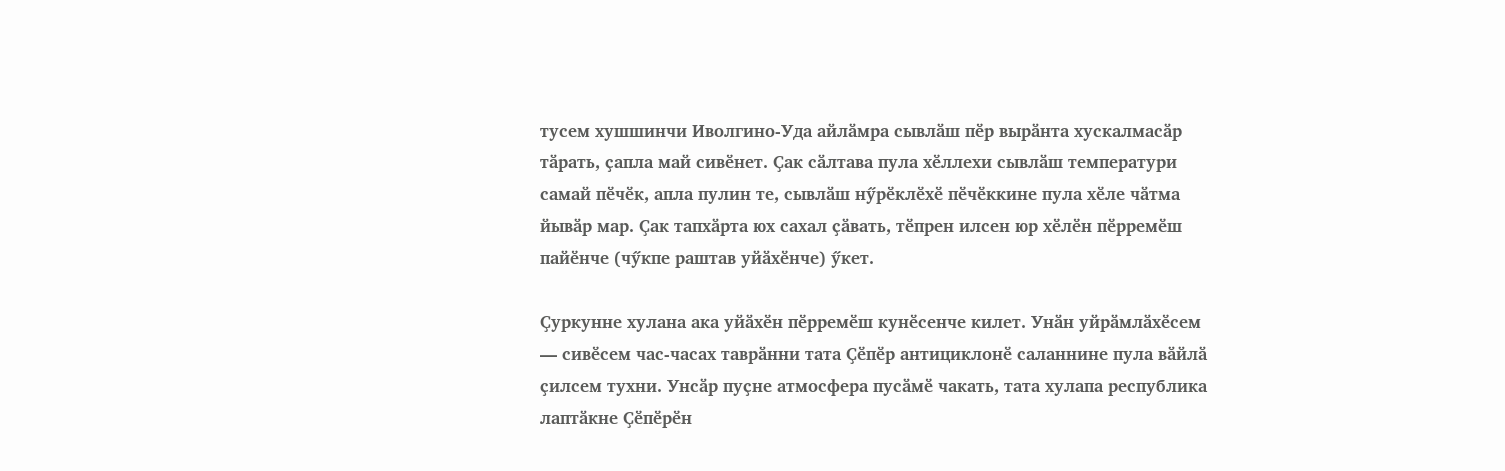тусем хушшинчи Иволгино-Уда айлӑмра сывлӑш пӗр вырӑнта хускалмасӑр тӑрать, ҫапла май сивӗнет. Ҫак сӑлтава пула хӗллехи сывлӑш температури самай пӗчӗк, апла пулин те, сывлӑш нӳрӗклӗхӗ пӗчӗккине пула хӗле чӑтма йывӑр мар. Ҫак тапхӑрта юх сахал ҫӑвать, тӗпрен илсен юр хӗлӗн пӗрремӗш пайӗнче (чӳкпе раштав уйӑхӗнче) ӳкет.

Ҫуркунне хулана ака уйӑхӗн пӗрремӗш кунӗсенче килет. Унӑн уйрӑмлӑхӗсем — сивӗсем час-часах таврӑнни тата Ҫӗпӗр антициклонӗ саланнине пула вӑйлӑ ҫилсем тухни. Унсӑр пуҫне атмосфера пусӑмӗ чакать, тата хулапа республика лаптӑкне Ҫӗпӗрӗн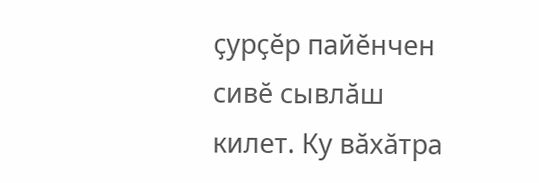ҫурҫӗр пайӗнчен сивӗ сывлӑш килет. Ку вӑхӑтра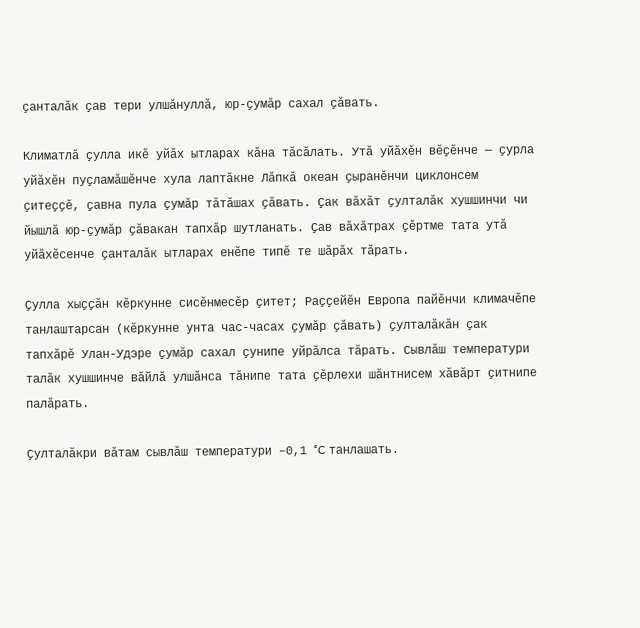ҫанталӑк ҫав тери улшӑнуллӑ, юр-ҫумӑр сахал ҫӑвать.

Климатлӑ ҫулла икӗ уйӑх ытларах кӑна тӑсӑлать. Утӑ уйӑхӗн вӗҫӗнче — ҫурла уйӑхӗн пуҫламӑшӗнче хула лаптӑкне Лӑпкӑ океан ҫыранӗнчи циклонсем ҫитеҫҫӗ, ҫавна пула ҫумӑр тӑтӑшах ҫӑвать. Ҫак вӑхӑт ҫулталӑк хушшинчи чи йышлӑ юр-ҫумӑр ҫӑвакан тапхӑр шутланать. Ҫав вӑхӑтрах ҫӗртме тата утӑ уйӑхӗсенче ҫанталӑк ытларах енӗпе типӗ те шӑрӑх тӑрать.

Ҫулла хыҫҫӑн кӗркунне сисӗнмесӗр ҫитет; Раҫҫейӗн Европа пайӗнчи климачӗпе танлаштарсан (кӗркунне унта час-часах ҫумӑр ҫӑвать) ҫулталӑкӑн ҫак тапхӑрӗ Улан-Удэре ҫумӑр сахал ҫунипе уйрӑлса тӑрать. Сывлӑш температури талӑк хушшинче вӑйлӑ улшӑнса тӑнипе тата ҫӗрлехи шӑнтнисем хӑвӑрт ҫитнипе палӑрать.

Ҫулталӑкри вӑтам сывлӑш температури –0,1 °C танлашать.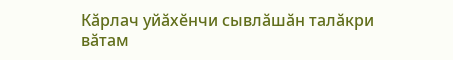Кӑрлач уйӑхӗнчи сывлӑшӑн талӑкри вӑтам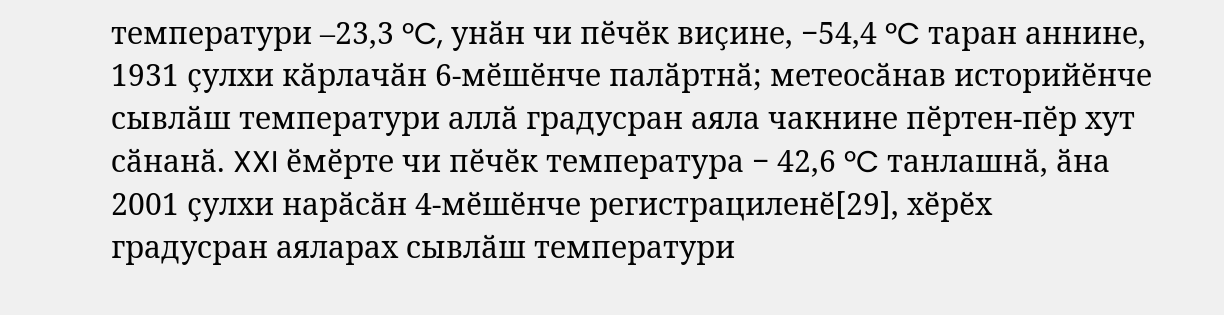температури –23,3 °C, унӑн чи пӗчӗк виҫине, −54,4 °C таран аннине, 1931 ҫулхи кӑрлачӑн 6-мӗшӗнче палӑртнӑ; метеосӑнав историйӗнче сывлӑш температури аллӑ градусран аяла чакнине пӗртен-пӗр хут сӑнанӑ. XXI ӗмӗрте чи пӗчӗк температура − 42,6 °C танлашнӑ, ӑна 2001 ҫулхи нарӑсӑн 4-мӗшӗнче регистрациленӗ[29], хӗрӗх градусран аяларах сывлӑш температури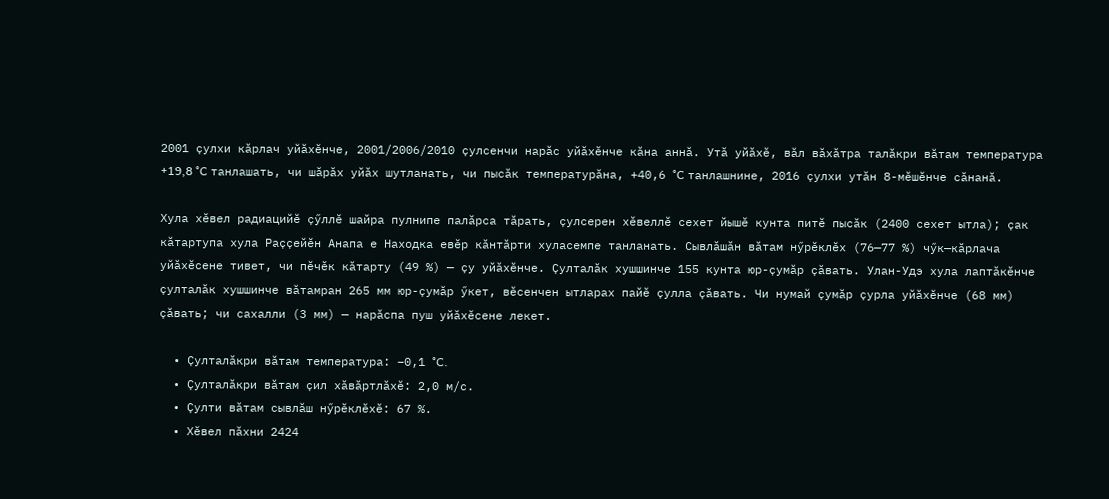2001 ҫулхи кӑрлач уйӑхӗнче, 2001/2006/2010 ҫулсенчи нарӑс уйӑхӗнче кӑна аннӑ. Утӑ уйӑхӗ, вӑл вӑхӑтра талӑкри вӑтам температура +19,8 °C танлашать, чи шӑрӑх уйӑх шутланать, чи пысӑк температурӑна, +40,6 °C танлашнине, 2016 ҫулхи утӑн 8-мӗшӗнче сӑнанӑ.

Хула хӗвел радиацийӗ ҫӳллӗ шайра пулнипе палӑрса тӑрать, ҫулсерен хӗвеллӗ сехет йышӗ кунта питӗ пысӑк (2400 сехет ытла); ҫак кӑтартупа хула Раҫҫейӗн Анапа е Находка евӗр кӑнтӑрти хуласемпе танланать. Сывлӑшӑн вӑтам нӳрӗклӗх (76—77 %) чӳк—кӑрлача уйӑхӗсене тивет, чи пӗчӗк кӑтарту (49 %) — ҫу уйӑхӗнче. Ҫулталӑк хушшинче 155 кунта юр-ҫумӑр ҫӑвать. Улан-Удэ хула лаптӑкӗнче ҫулталӑк хушшинче вӑтамран 265 мм юр-ҫумӑр ӳкет, вӗсенчен ытларах пайӗ ҫулла ҫӑвать. Чи нумай ҫумӑр ҫурла уйӑхӗнче (68 мм) ҫӑвать; чи сахалли (3 мм) — нарӑспа пуш уйӑхӗсене лекет.

  • Ҫулталӑкри вӑтам температура: –0,1 °C.
  • Ҫулталӑкри вӑтам ҫил хӑвӑртлӑхӗ: 2,0 м/с.
  • Ҫулти вӑтам сывлӑш нӳрӗклӗхӗ: 67 %.
  • Хӗвел пӑхни 2424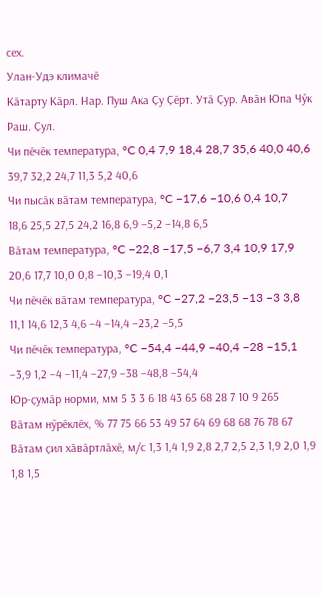сех.
Улан-Удэ климачӗ
Кӑтарту Кӑрл. Нар. Пуш Ака Ҫу Ҫӗрт. Утӑ Ҫур. Авӑн Юпа Чӳк Раш. Ҫул.
Чи пӗчӗк температура, °C 0,4 7,9 18,4 28,7 35,6 40,0 40,6 39,7 32,2 24,7 11,3 5,2 40,6
Чи пысӑк вӑтам температура, °C −17,6 −10,6 0,4 10,7 18,6 25,5 27,5 24,2 16,8 6,9 −5,2 −14,8 6,5
Вӑтам температура, °C −22,8 −17,5 −6,7 3,4 10,9 17,9 20,6 17,7 10,0 0,8 −10,3 −19,4 0,1
Чи пӗчӗк вӑтам температура, °C −27,2 −23,5 −13 −3 3,8 11,1 14,6 12,3 4,6 −4 −14,4 −23,2 −5,5
Чи пӗчӗк температура, °C −54,4 −44,9 −40,4 −28 −15,1 −3,9 1,2 −4 −11,4 −27,9 −38 −48,8 −54,4
Юр-ҫумӑр норми, мм 5 3 3 6 18 43 65 68 28 7 10 9 265
Вӑтам нӳрӗклӗх, % 77 75 66 53 49 57 64 69 68 68 76 78 67
Вӑтам ҫил хӑвӑртлӑхӗ, м/с 1,3 1,4 1,9 2,8 2,7 2,5 2,3 1,9 2,0 1,9 1,8 1,5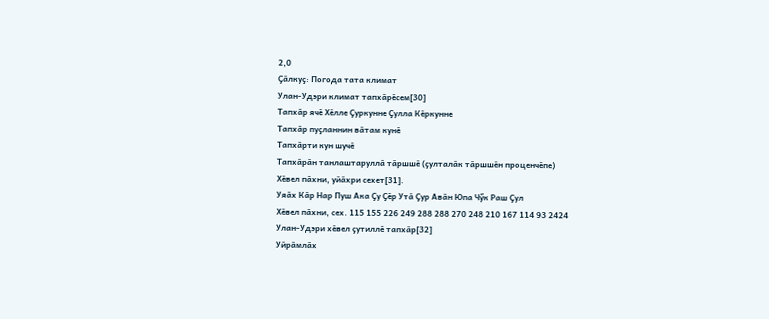2,0
Ҫӑлкуҫ: Погода тата климат
Улан-Удэри климат тапхӑрӗсем[30]
Тапхӑр ячӗ Хӗлле Ҫуркунне Ҫулла Кӗркунне
Тапхӑр пуҫланнин вӑтам кунӗ
Тапхӑрти кун шучӗ
Тапхӑрӑн танлаштаруллӑ тӑршшӗ (ҫулталӑк тӑршшӗн проценчӗпе)
Хӗвел пӑхни, уйӑхри сехет[31].
Уяӑх Кӑр Нар Пуш Ака Ҫу Ҫӗр Утӑ Ҫур Авӑн Юпа Чӳк Раш Ҫул
Хӗвел пӑхни, сех. 115 155 226 249 288 288 270 248 210 167 114 93 2424
Улан-Удэри хӗвел ҫутиллӗ тапхӑр[32]
Уйрӑмлӑх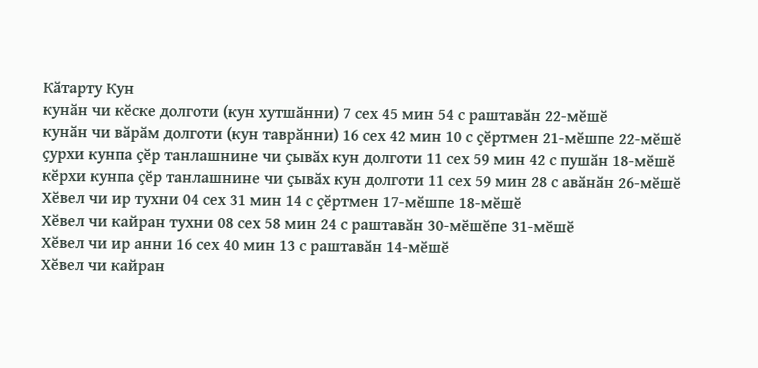Кӑтарту Кун
кунӑн чи кӗске долготи (кун хутшӑнни) 7 сех 45 мин 54 с раштавӑн 22-мӗшӗ
кунӑн чи вӑрӑм долготи (кун таврӑнни) 16 сех 42 мин 10 с ҫӗртмен 21-мӗшпе 22-мӗшӗ
ҫурхи кунпа ҫӗр танлашнине чи ҫывӑх кун долготи 11 сех 59 мин 42 с пушӑн 18-мӗшӗ
кӗрхи кунпа ҫӗр танлашнине чи ҫывӑх кун долготи 11 сех 59 мин 28 с авӑнӑн 26-мӗшӗ
Хӗвел чи ир тухни 04 сех 31 мин 14 с ҫӗртмен 17-мӗшпе 18-мӗшӗ
Хӗвел чи кайран тухни 08 сех 58 мин 24 с раштавӑн 30-мӗшӗпе 31-мӗшӗ
Хӗвел чи ир анни 16 сех 40 мин 13 с раштавӑн 14-мӗшӗ
Хӗвел чи кайран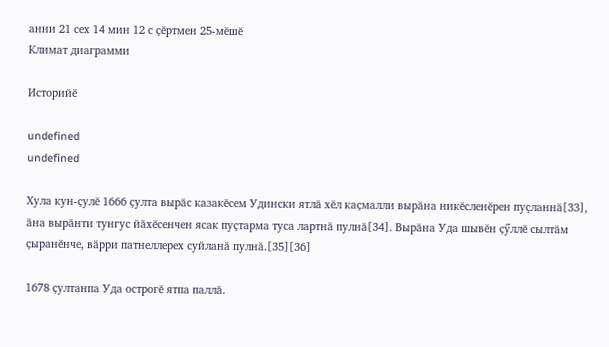анни 21 сех 14 мин 12 с ҫӗртмен 25-мӗшӗ
Климат диаграмми

Историйӗ

undefined
undefined

Хула кун-ҫулӗ 1666 ҫулта вырӑс казакӗсем Удински ятлӑ хӗл каҫмалли вырӑна никӗсленӗрен пуҫланнӑ[33], ӑна вырӑнти тунгус йӑхӗсенчен ясак пуҫтарма туса лартнӑ пулнӑ[34]. Вырӑна Уда шывӗн ҫӳллӗ сылтӑм ҫыранӗнче, вӑрри патнеллерех суйланӑ пулнӑ.[35][36]

1678 ҫултанпа Уда острогӗ ятпа паллӑ.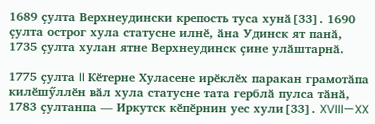1689 ҫулта Верхнеудински крепость туса хунӑ[33]. 1690 ҫулта острог хула статусне илнӗ, ӑна Удинск ят панӑ, 1735 ҫулта хулан ятне Верхнеудинск ҫине улӑштарнӑ.

1775 ҫулта II Кӗтерне Хуласене ирӗклӗх паракан грамотӑпа килӗшӳллӗн вӑл хула статусне тата герблӑ пулса тӑнӑ, 1783 ҫултанпа — Иркутск кӗпӗрнин уес хули[33]. XVIII—XX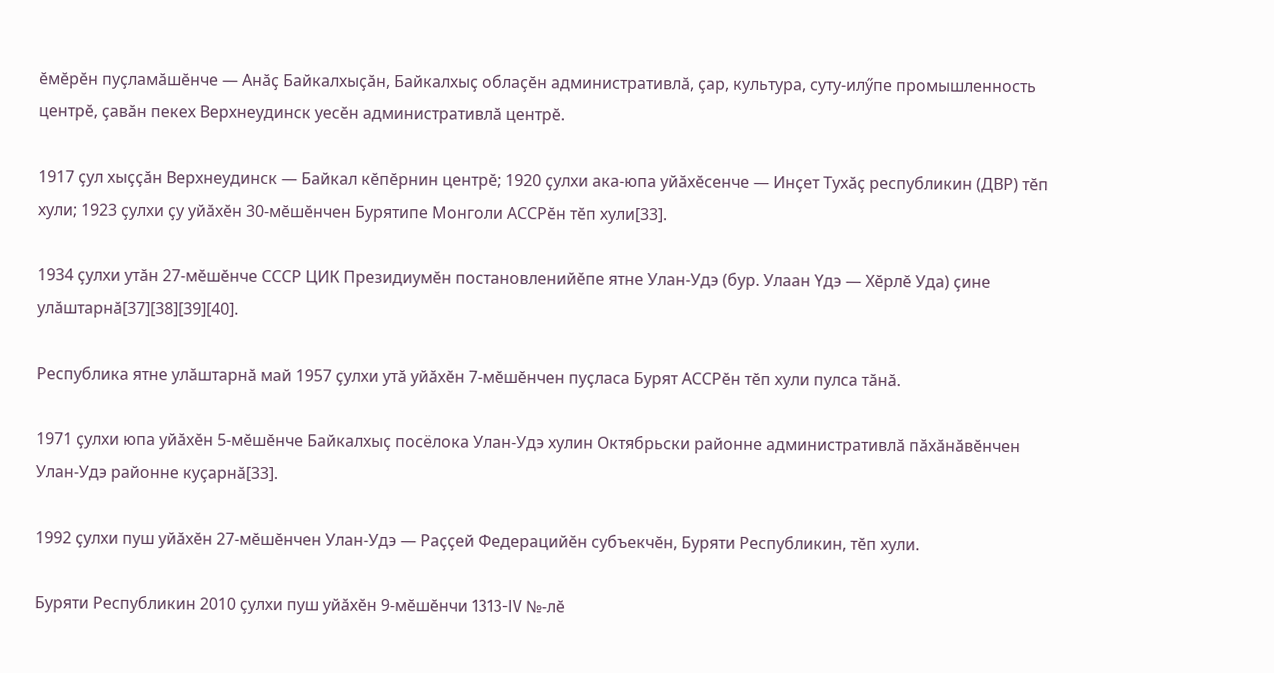ӗмӗрӗн пуҫламӑшӗнче — Анӑҫ Байкалхыҫӑн, Байкалхыҫ облаҫӗн административлӑ, ҫар, культура, суту-илӳпе промышленность центрӗ, ҫавӑн пекех Верхнеудинск уесӗн административлӑ центрӗ.

1917 ҫул хыҫҫӑн Верхнеудинск — Байкал кӗпӗрнин центрӗ; 1920 ҫулхи ака-юпа уйӑхӗсенче — Инҫет Тухӑҫ республикин (ДВР) тӗп хули; 1923 ҫулхи ҫу уйӑхӗн 30-мӗшӗнчен Бурятипе Монголи АССРӗн тӗп хули[33].

1934 ҫулхи утӑн 27-мӗшӗнче СССР ЦИК Президиумӗн постановленийӗпе ятне Улан-Удэ (бур. Улаан Υдэ — Хӗрлӗ Уда) ҫине улӑштарнӑ[37][38][39][40].

Республика ятне улӑштарнӑ май 1957 ҫулхи утӑ уйӑхӗн 7-мӗшӗнчен пуҫласа Бурят АССРӗн тӗп хули пулса тӑнӑ.

1971 ҫулхи юпа уйӑхӗн 5-мӗшӗнче Байкалхыҫ посёлока Улан-Удэ хулин Октябрьски районне административлӑ пӑхӑнӑвӗнчен Улан-Удэ районне куҫарнӑ[33].

1992 ҫулхи пуш уйӑхӗн 27-мӗшӗнчен Улан-Удэ — Раҫҫей Федерацийӗн субъекчӗн, Буряти Республикин, тӗп хули.

Буряти Республикин 2010 ҫулхи пуш уйӑхӗн 9-мӗшӗнчи 1313-IV №-лӗ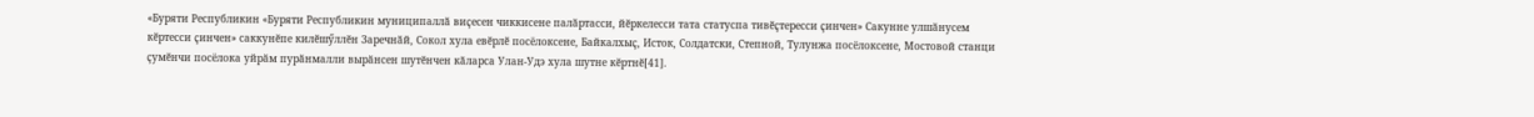«Буряти Республикин «Буряти Республикин муниципаллӑ виҫесен чиккисене палӑртасси, йӗркелесси тата статуспа тивӗҫтересси ҫинчен» Сакунне улшӑнусем кӗртесси ҫинчен» саккунӗпе килӗшӳллӗн Заречнӑй, Сокол хула евӗрлӗ посёлоксене, Байкалхыҫ, Исток, Солдатски, Степной, Тулунжа посёлоксене, Мостовой станци ҫумӗнчи посёлока уйрӑм пурӑнмалли вырӑнсен шутӗнчен кӑларса Улан-Удэ хула шутне кӗртнӗ[41].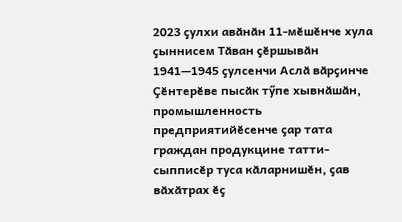2023 ҫулхи авӑнӑн 11-мӗшӗнче хула ҫыннисем Тӑван ҫӗршывӑн 1941—1945 ҫулсенчи Аслӑ вӑрҫинче Ҫӗнтерӗве пысӑк тӳпе хывнӑшӑн, промышленность предприятийӗсенче ҫар тата граждан продукцине татти-сыпписӗр туса кӑларнишӗн, ҫав вӑхӑтрах ӗҫ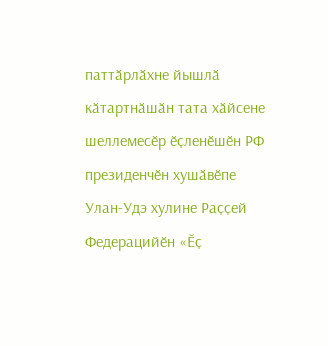паттӑрлӑхне йышлӑ кӑтартнӑшӑн тата хӑйсене шеллемесӗр ӗҫленӗшӗн РФ президенчӗн хушӑвӗпе Улан-Удэ хулине Раҫҫей Федерацийӗн «Ӗҫ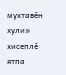мухтавӗн хули» хисеплӗ ятпа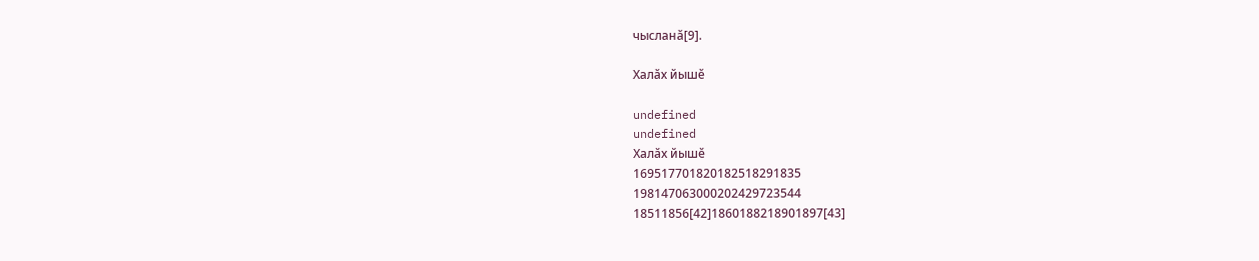чысланӑ[9].

Халӑх йышӗ

undefined
undefined
Халӑх йышӗ
169517701820182518291835
198147063000202429723544
18511856[42]1860188218901897[43]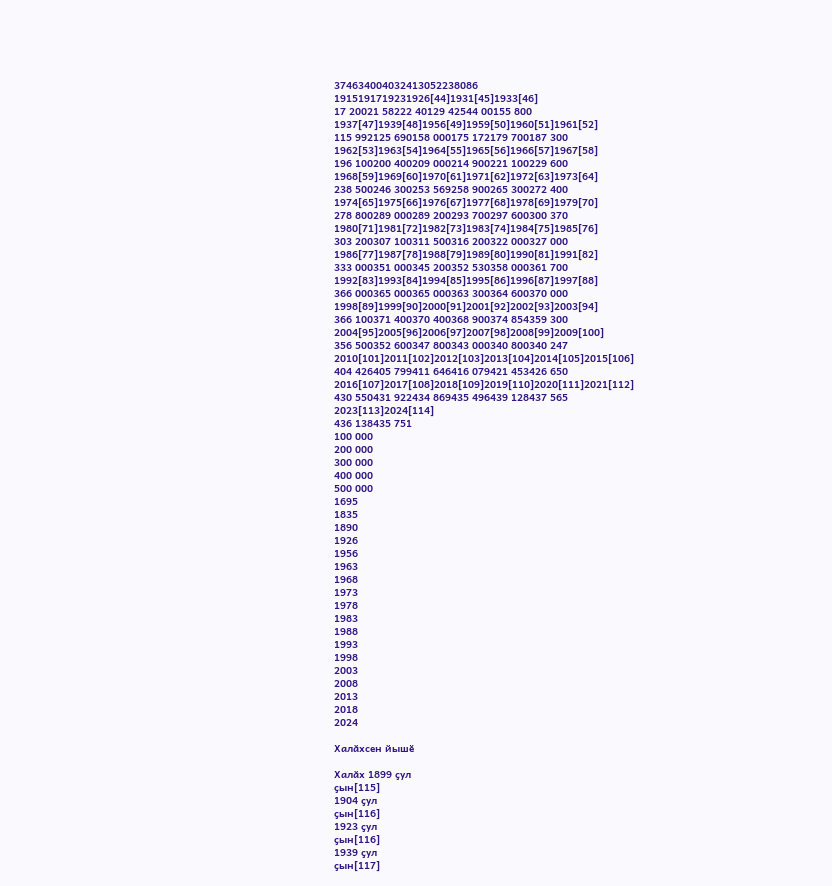374634004032413052238086
1915191719231926[44]1931[45]1933[46]
17 20021 58222 40129 42544 00155 800
1937[47]1939[48]1956[49]1959[50]1960[51]1961[52]
115 992125 690158 000175 172179 700187 300
1962[53]1963[54]1964[55]1965[56]1966[57]1967[58]
196 100200 400209 000214 900221 100229 600
1968[59]1969[60]1970[61]1971[62]1972[63]1973[64]
238 500246 300253 569258 900265 300272 400
1974[65]1975[66]1976[67]1977[68]1978[69]1979[70]
278 800289 000289 200293 700297 600300 370
1980[71]1981[72]1982[73]1983[74]1984[75]1985[76]
303 200307 100311 500316 200322 000327 000
1986[77]1987[78]1988[79]1989[80]1990[81]1991[82]
333 000351 000345 200352 530358 000361 700
1992[83]1993[84]1994[85]1995[86]1996[87]1997[88]
366 000365 000365 000363 300364 600370 000
1998[89]1999[90]2000[91]2001[92]2002[93]2003[94]
366 100371 400370 400368 900374 854359 300
2004[95]2005[96]2006[97]2007[98]2008[99]2009[100]
356 500352 600347 800343 000340 800340 247
2010[101]2011[102]2012[103]2013[104]2014[105]2015[106]
404 426405 799411 646416 079421 453426 650
2016[107]2017[108]2018[109]2019[110]2020[111]2021[112]
430 550431 922434 869435 496439 128437 565
2023[113]2024[114]
436 138435 751
100 000
200 000
300 000
400 000
500 000
1695
1835
1890
1926
1956
1963
1968
1973
1978
1983
1988
1993
1998
2003
2008
2013
2018
2024

Халӑхсен йышӗ

Халӑх 1899 ҫул
ҫын[115]
1904 ҫул
ҫын[116]
1923 ҫул
ҫын[116]
1939 ҫул
ҫын[117]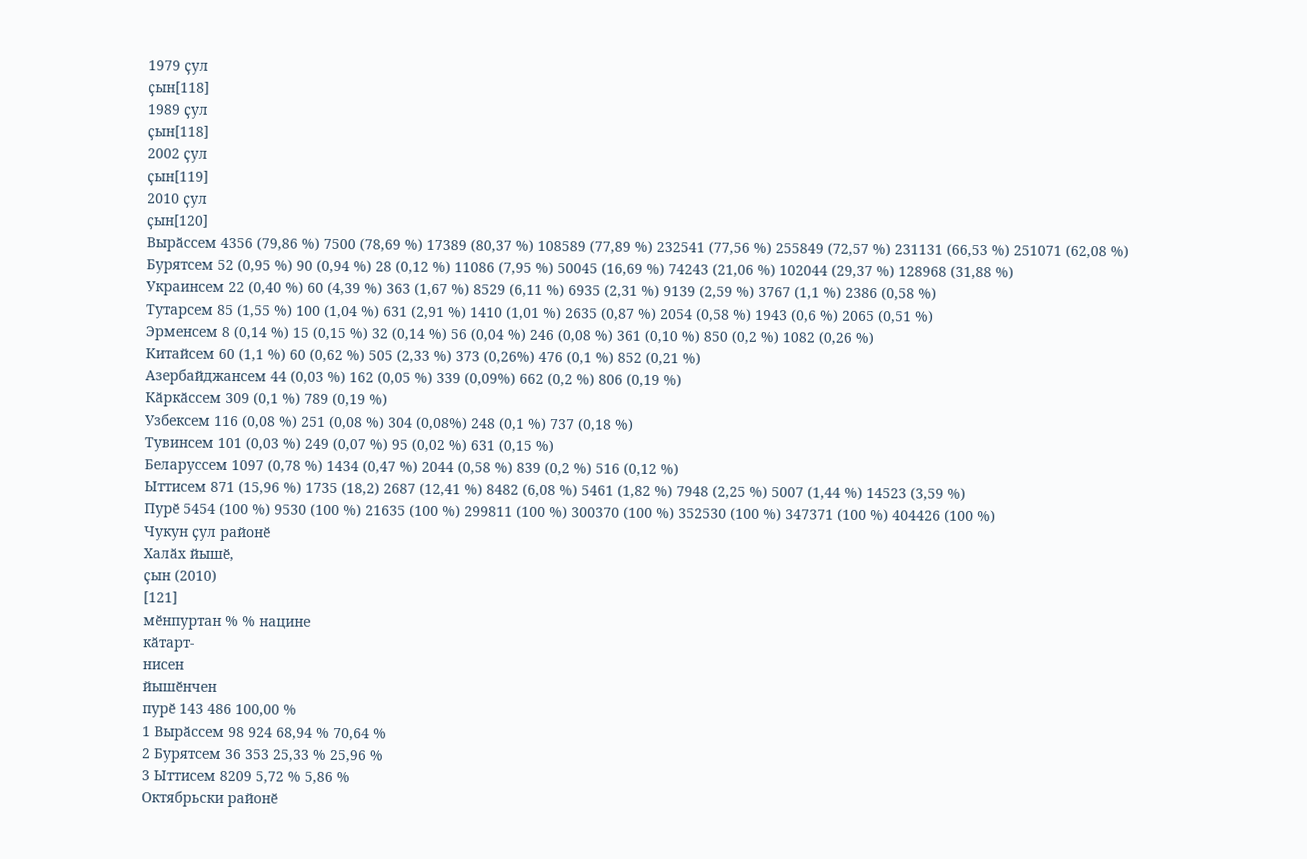1979 ҫул
ҫын[118]
1989 ҫул
ҫын[118]
2002 ҫул
ҫын[119]
2010 ҫул
ҫын[120]
Вырӑссем 4356 (79,86 %) 7500 (78,69 %) 17389 (80,37 %) 108589 (77,89 %) 232541 (77,56 %) 255849 (72,57 %) 231131 (66,53 %) 251071 (62,08 %)
Бурятсем 52 (0,95 %) 90 (0,94 %) 28 (0,12 %) 11086 (7,95 %) 50045 (16,69 %) 74243 (21,06 %) 102044 (29,37 %) 128968 (31,88 %)
Украинсем 22 (0,40 %) 60 (4,39 %) 363 (1,67 %) 8529 (6,11 %) 6935 (2,31 %) 9139 (2,59 %) 3767 (1,1 %) 2386 (0,58 %)
Тутарсем 85 (1,55 %) 100 (1,04 %) 631 (2,91 %) 1410 (1,01 %) 2635 (0,87 %) 2054 (0,58 %) 1943 (0,6 %) 2065 (0,51 %)
Эрменсем 8 (0,14 %) 15 (0,15 %) 32 (0,14 %) 56 (0,04 %) 246 (0,08 %) 361 (0,10 %) 850 (0,2 %) 1082 (0,26 %)
Китайсем 60 (1,1 %) 60 (0,62 %) 505 (2,33 %) 373 (0,26%) 476 (0,1 %) 852 (0,21 %)
Азербайджансем 44 (0,03 %) 162 (0,05 %) 339 (0,09%) 662 (0,2 %) 806 (0,19 %)
Кӑркӑссем 309 (0,1 %) 789 (0,19 %)
Узбексем 116 (0,08 %) 251 (0,08 %) 304 (0,08%) 248 (0,1 %) 737 (0,18 %)
Тувинсем 101 (0,03 %) 249 (0,07 %) 95 (0,02 %) 631 (0,15 %)
Беларуссем 1097 (0,78 %) 1434 (0,47 %) 2044 (0,58 %) 839 (0,2 %) 516 (0,12 %)
Ыттисем 871 (15,96 %) 1735 (18,2) 2687 (12,41 %) 8482 (6,08 %) 5461 (1,82 %) 7948 (2,25 %) 5007 (1,44 %) 14523 (3,59 %)
Пурӗ 5454 (100 %) 9530 (100 %) 21635 (100 %) 299811 (100 %) 300370 (100 %) 352530 (100 %) 347371 (100 %) 404426 (100 %)
Чукун ҫул районӗ
Халӑх йышӗ,
ҫын (2010)
[121]
мӗнпуртан % % нацине
кӑтарт-
нисен
йышӗнчен
пурӗ 143 486 100,00 %
1 Вырӑссем 98 924 68,94 % 70,64 %
2 Бурятсем 36 353 25,33 % 25,96 %
3 Ыттисем 8209 5,72 % 5,86 %
Октябрьски районӗ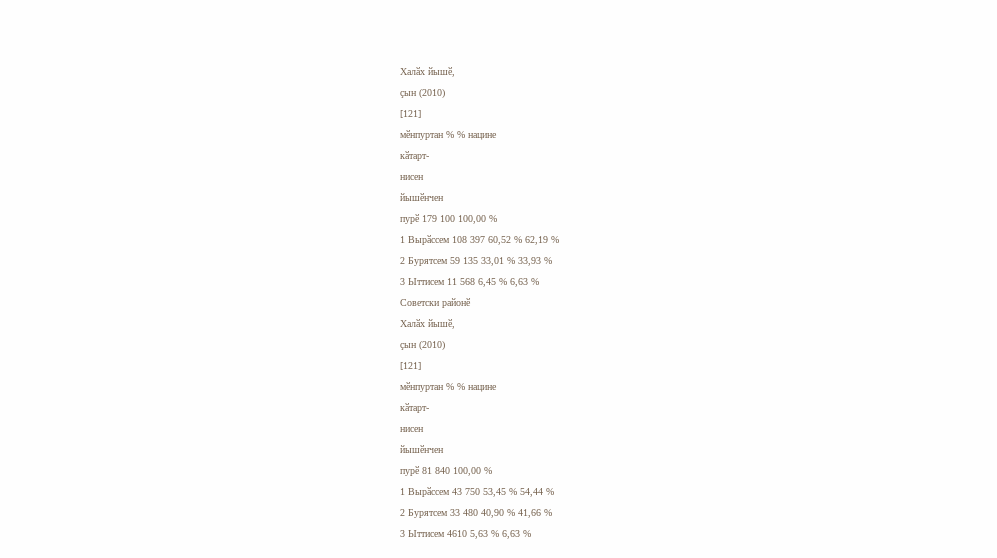Халӑх йышӗ,
ҫын (2010)
[121]
мӗнпуртан % % нацине
кӑтарт-
нисен
йышӗнчен
пурӗ 179 100 100,00 %
1 Вырӑссем 108 397 60,52 % 62,19 %
2 Бурятсем 59 135 33,01 % 33,93 %
3 Ыттисем 11 568 6,45 % 6,63 %
Советски районӗ
Халӑх йышӗ,
ҫын (2010)
[121]
мӗнпуртан % % нацине
кӑтарт-
нисен
йышӗнчен
пурӗ 81 840 100,00 %
1 Вырӑссем 43 750 53,45 % 54,44 %
2 Бурятсем 33 480 40,90 % 41,66 %
3 Ыттисем 4610 5,63 % 6,63 %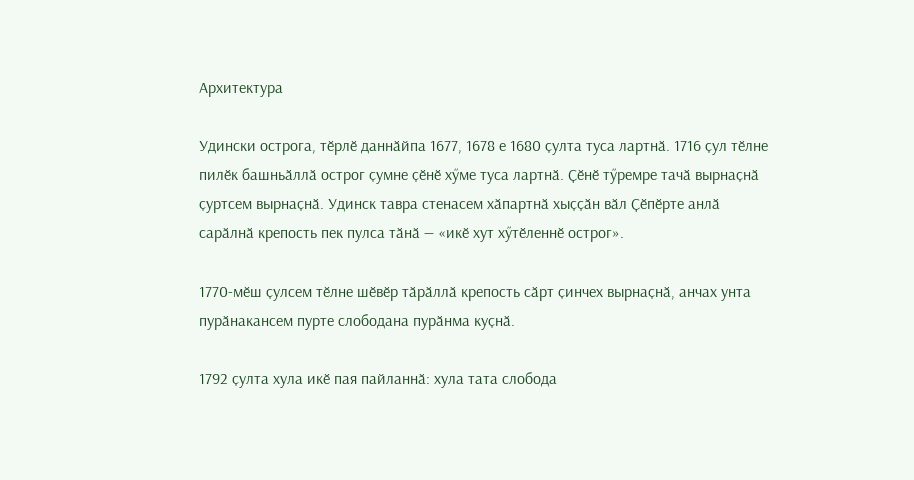Архитектура

Удински острога, тӗрлӗ даннӑйпа 1677, 1678 е 1680 ҫулта туса лартнӑ. 1716 ҫул тӗлне пилӗк башньӑллӑ острог ҫумне ҫӗнӗ хӳме туса лартнӑ. Ҫӗнӗ тӳремре тачӑ вырнаҫнӑ ҫуртсем вырнаҫнӑ. Удинск тавра стенасем хӑпартнӑ хыҫҫӑн вӑл Ҫӗпӗрте анлӑ сарӑлнӑ крепость пек пулса тӑнӑ — «икӗ хут хӳтӗленнӗ острог».

1770-мӗш ҫулсем тӗлне шӗвӗр тӑрӑллӑ крепость сӑрт ҫинчех вырнаҫнӑ, анчах унта пурӑнакансем пурте слободана пурӑнма куҫнӑ.

1792 ҫулта хула икӗ пая пайланнӑ: хула тата слобода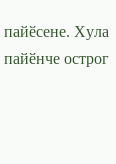пайӗсене. Хула пайӗнче острог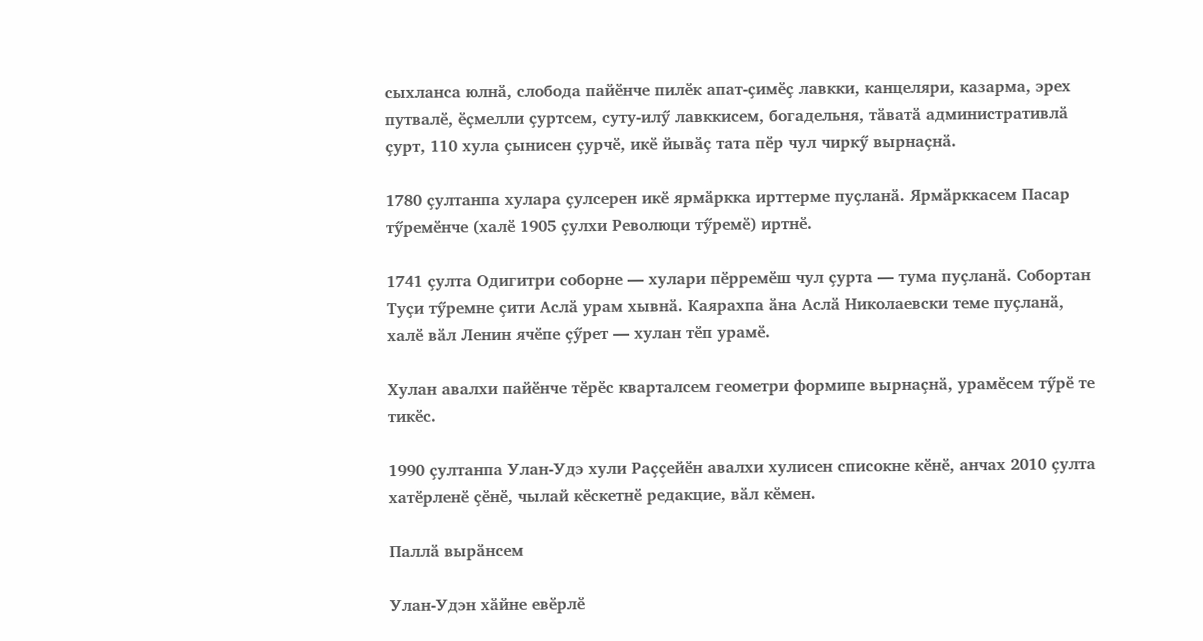сыхланса юлнӑ, слобода пайӗнче пилӗк апат-ҫимӗҫ лавкки, канцеляри, казарма, эрех путвалӗ, ӗҫмелли ҫуртсем, суту-илӳ лавккисем, богадельня, тӑватӑ административлӑ ҫурт, 110 хула ҫынисен ҫурчӗ, икӗ йывӑҫ тата пӗр чул чиркӳ вырнаҫнӑ.

1780 ҫултанпа хулара ҫулсерен икӗ ярмӑркка ирттерме пуҫланӑ. Ярмӑрккасем Пасар тӳремӗнче (халӗ 1905 ҫулхи Революци тӳремӗ) иртнӗ.

1741 ҫулта Одигитри соборне — хулари пӗрремӗш чул ҫурта — тума пуҫланӑ. Собортан Туҫи тӳремне ҫити Аслӑ урам хывнӑ. Каярахпа ӑна Аслӑ Николаевски теме пуҫланӑ, халӗ вӑл Ленин ячӗпе ҫӳрет — хулан тӗп урамӗ.

Хулан авалхи пайӗнче тӗрӗс кварталсем геометри формипе вырнаҫнӑ, урамӗсем тӳрӗ те тикӗс.

1990 ҫултанпа Улан-Удэ хули Раҫҫейӗн авалхи хулисен списокне кӗнӗ, анчах 2010 ҫулта хатӗрленӗ ҫӗнӗ, чылай кӗскетнӗ редакцие, вӑл кӗмен.

Паллӑ вырӑнсем

Улан-Удэн хӑйне евӗрлӗ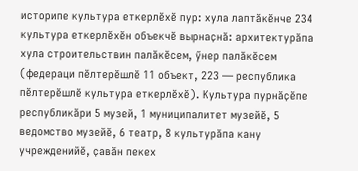историпе культура еткерлӗхӗ пур: хула лаптӑкӗнче 234 культура еткерлӗхӗн объекчӗ вырнаҫнӑ: архитектурӑпа хула строительствин палӑкӗсем, ӳнер палӑкӗсем (федераци пӗлтерӗшлӗ 11 объект, 223 — республика пӗлтерӗшлӗ культура еткерлӗхӗ). Культура пурнӑҫӗпе республикӑри 5 музей, 1 муниципалитет музейӗ, 5 ведомство музейӗ, 6 театр, 8 культурӑпа кану учрежденийӗ, ҫавӑн пекех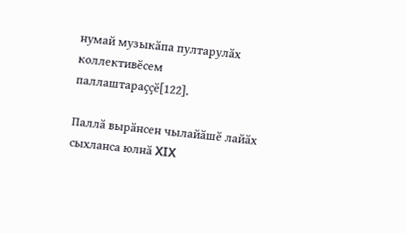нумай музыкӑпа пултарулӑх коллективӗсем паллаштараҫҫӗ[122].

Паллӑ вырӑнсен чылайӑшӗ лайӑх сыхланса юлнӑ XIX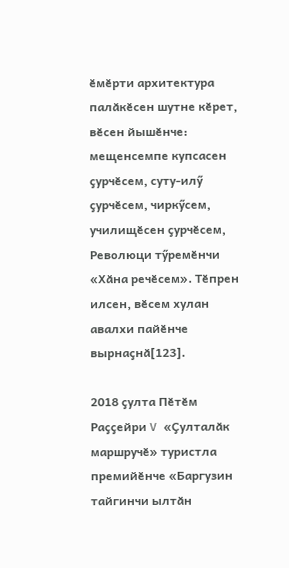ӗмӗрти архитектура палӑкӗсен шутне кӗрет, вӗсен йышӗнче: мещенсемпе купсасен ҫурчӗсем, суту-илӳ ҫурчӗсем, чиркӳсем, училищӗсен ҫурчӗсем, Революци тӳремӗнчи «Хӑна речӗсем». Тӗпрен илсен, вӗсем хулан авалхи пайӗнче вырнаҫнӑ[123].

2018 ҫулта Пӗтӗм Раҫҫейри V «Ҫулталӑк маршручӗ» туристла премийӗнче «Баргузин тайгинчи ылтӑн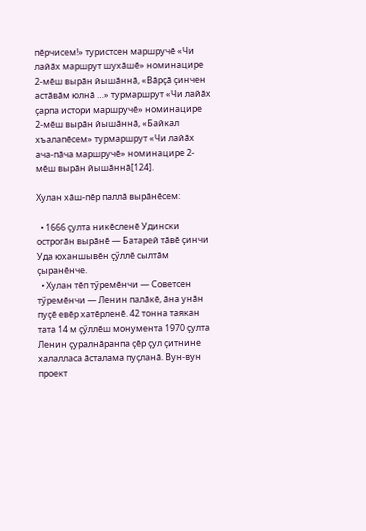пӗрчисем!» туристсен маршручӗ «Чи лайӑх маршрут шухӑшӗ» номинацире 2-мӗш вырӑн йышӑннӑ, «Вӑрҫӑ ҫинчен астӑвӑм юлнӑ …» турмаршрут «Чи лайӑх ҫарпа истори маршручӗ» номинацире 2-мӗш вырӑн йышӑннӑ, «Байкал хъалапӗсем» турмаршрут «Чи лайӑх ача-пӑча маршручӗ» номинацире 2-мӗш вырӑн йышӑннӑ[124].

Хулан хӑш-пӗр паллӑ вырӑнӗсем:

  • 1666 ҫулта никӗсленӗ Удински острогӑн вырӑнӗ — Батарей тӑвӗ ҫинчи Уда юханшывӗн ҫӳллӗ сылтӑм ҫыранӗнче.
  • Хулан тӗп тӳремӗнчи — Советсен тӳремӗнчи — Ленин палӑкӗ, ӑна унӑн пуҫӗ евӗр хатӗрленӗ. 42 тонна таякан тата 14 м ҫӳллӗш монумента 1970 ҫулта Ленин ҫуралнӑранпа ҫӗр ҫул ҫитнине халалласа ӑсталама пуҫланӑ. Вун-вун проект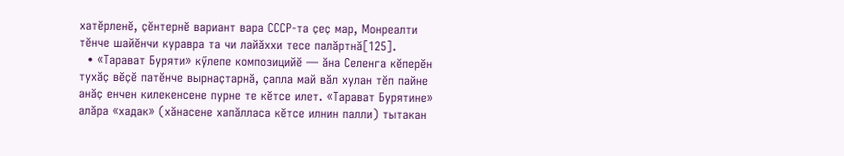хатӗрленӗ, ҫӗнтернӗ вариант вара СССР-та ҫеҫ мар, Монреалти тӗнче шайӗнчи куравра та чи лайӑххи тесе палӑртнӑ[125].
  • «Тарават Буряти» кӳлепе композицийӗ — ӑна Селенга кӗперӗн тухӑҫ вӗҫӗ патӗнче вырнаҫтарнӑ, ҫапла май вӑл хулан тӗп пайне анӑҫ енчен килекенсене пурне те кӗтсе илет. «Тарават Бурятине» алӑра «хадак» (хӑнасене хапӑлласа кӗтсе илнин палли) тытакан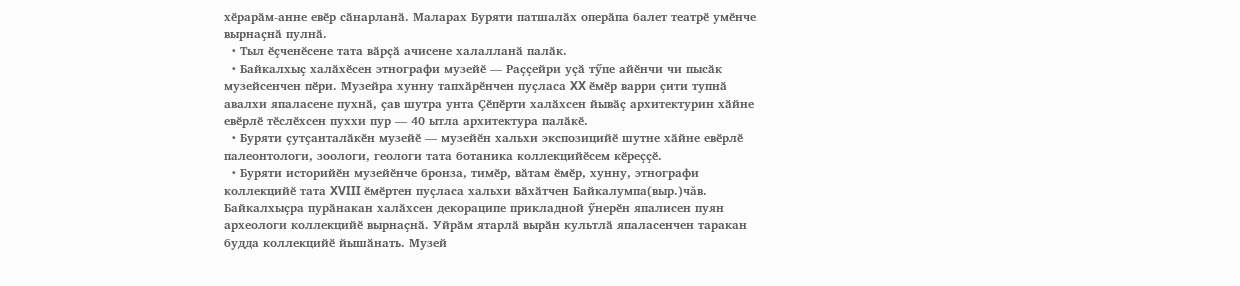хӗрарӑм-анне евӗр сӑнарланӑ. Маларах Буряти патшалӑх оперӑпа балет театрӗ умӗнче вырнаҫнӑ пулнӑ.
  • Тыл ӗҫченӗсене тата вӑрҫӑ ачисене халалланӑ палӑк.
  • Байкалхыҫ халӑхӗсен этнографи музейӗ — Раҫҫейри уҫӑ тӳпе айӗнчи чи пысӑк музейсенчен пӗри. Музейра хунну тапхӑрӗнчен пуҫласа XX ӗмӗр варри ҫити тупнӑ авалхи япаласене пухнӑ, ҫав шутра унта Ҫӗпӗрти халӑхсен йывӑҫ архитектурин хӑйне евӗрлӗ тӗслӗхсен пуххи пур — 40 ытла архитектура палӑкӗ.
  • Буряти ҫутҫанталӑкӗн музейӗ — музейӗн хальхи экспозицийӗ шутне хӑйне евӗрлӗ палеонтологи, зоологи, геологи тата ботаника коллекцийӗсем кӗреҫҫӗ.
  • Буряти историйӗн музейӗнче бронза, тимӗр, вӑтам ӗмӗр, хунну, этнографи коллекцийӗ тата XVIII ӗмӗртен пуҫласа хальхи вӑхӑтчен Байкалумпа(выр.)чăв. Байкалхыҫра пурӑнакан халӑхсен декораципе прикладной ӳнерӗн япалисен пуян археологи коллекцийӗ вырнаҫнӑ. Уйрӑм ятарлӑ вырӑн культлӑ япаласенчен таракан будда коллекцийӗ йышӑнать. Музей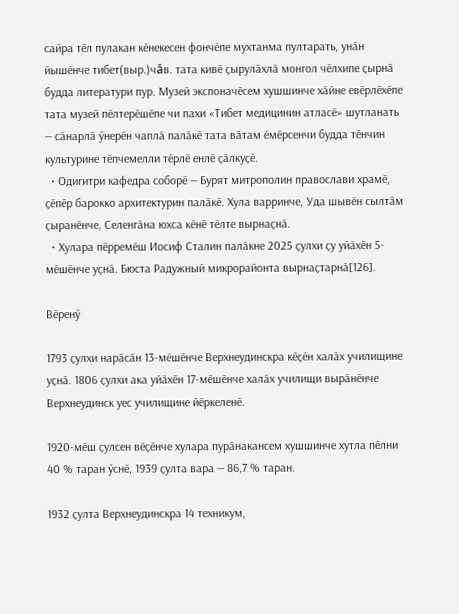сайра тӗл пулакан кӗнекесен фончӗпе мухтанма пултарать, унӑн йышӗнче тибет(выр.)чăв. тата кивӗ ҫырулӑхлӑ монгол чӗлхипе ҫырнӑ будда литератури пур. Музей экспоначӗсем хушшинче хӑйне евӗрлӗхӗпе тата музей пӗлтерӗшӗпе чи пахи «Тибет медицинин атласӗ» шутланать — сӑнарлӑ ӳнерӗн чаплӑ палӑкӗ тата вӑтам ӗмӗрсенчи будда тӗнчин культурине тӗпчемелли тӗрлӗ енлӗ ҫӑлкуҫӗ.
  • Одигитри кафедра соборӗ — Бурят митрополин православи храмӗ, ҫӗпӗр барокко архитектурин палӑкӗ. Хула варринче, Уда шывӗн сылтӑм ҫыранӗнче, Селенгӑна юхса кӗнӗ тӗлте вырнаҫнӑ.
  • Хулара пӗрремӗш Иосиф Сталин палӑкне 2025 ҫулхи ҫу уйӑхӗн 5-мӗшӗнче уҫнӑ. Бюста Радужный микрорайонта вырнаҫтарнӑ[126].

Вӗренӳ

1793 ҫулхи нарӑсӑн 13-мӗшӗнче Верхнеудинскра кӗҫӗн халӑх училищине уҫнӑ. 1806 ҫулхи ака уйӑхӗн 17-мӗшӗнче халӑх училищи вырӑнӗнче Верхнеудинск уес училищине йӗркеленӗ.

1920-мӗш ҫулсен вӗҫӗнче хулара пурӑнакансем хушшинче хутла пӗлни 40 % таран ӳснӗ, 1939 ҫулта вара — 86,7 % таран.

1932 ҫулта Верхнеудинскра 14 техникум,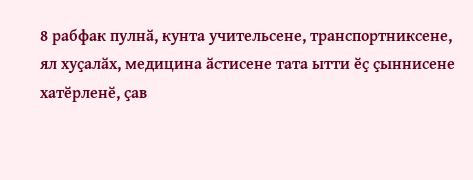8 рабфак пулнӑ, кунта учительсене, транспортниксене, ял хуҫалӑх, медицина ӑстисене тата ытти ӗҫ ҫыннисене хатӗрленӗ, ҫав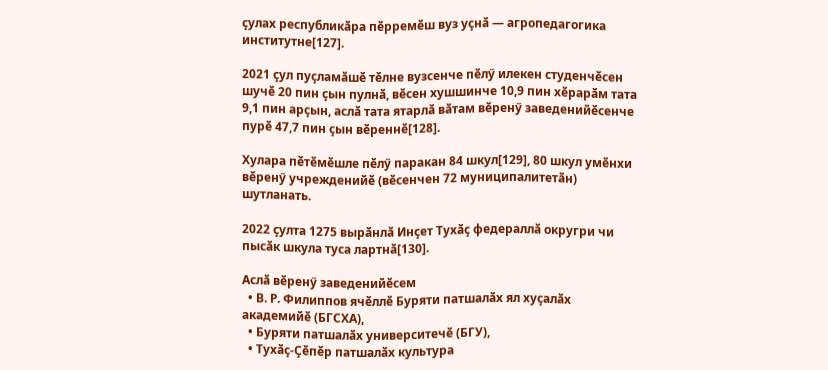ҫулах республикӑра пӗрремӗш вуз уҫнӑ — агропедагогика институтне[127].

2021 ҫул пуҫламӑшӗ тӗлне вузсенче пӗлӳ илекен студенчӗсен шучӗ 20 пин ҫын пулнӑ, вӗсен хушшинче 10,9 пин хӗрарӑм тата 9,1 пин арҫын, аслӑ тата ятарлӑ вӑтам вӗренӳ заведенийӗсенче пурӗ 47,7 пин ҫын вӗреннӗ[128].

Хулара пӗтӗмӗшле пӗлӳ паракан 84 шкул[129], 80 шкул умӗнхи вӗренӳ учрежденийӗ (вӗсенчен 72 муниципалитетӑн) шутланать.

2022 ҫулта 1275 вырӑнлӑ Инҫет Тухӑҫ федераллӑ округри чи пысӑк шкула туса лартнӑ[130].

Аслӑ вӗренӳ заведенийӗсем
  • В. Р. Филиппов ячӗллӗ Буряти патшалӑх ял хуҫалӑх академийӗ (БГСХА),
  • Буряти патшалӑх университечӗ (БГУ),
  • Тухӑҫ-Ҫӗпӗр патшалӑх культура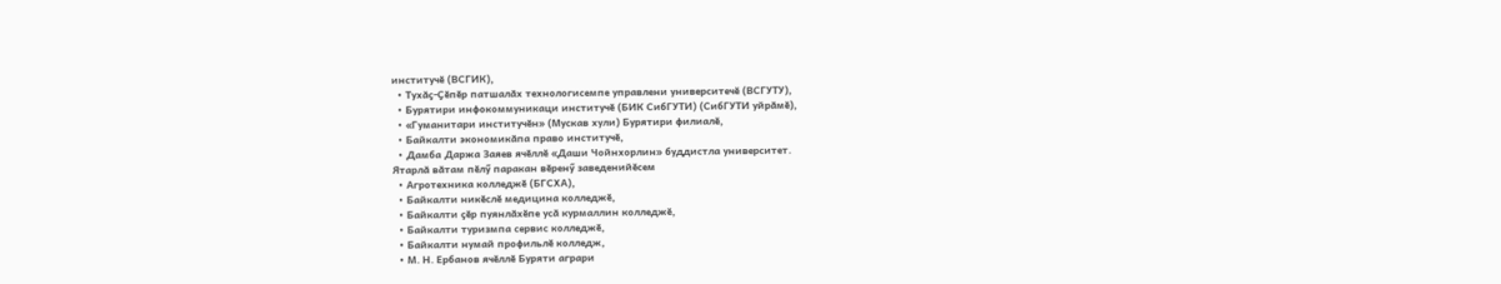институчӗ (ВСГИК),
  • Тухӑҫ-Ҫӗпӗр патшалӑх технологисемпе управлени университечӗ (ВСГУТУ),
  • Бурятири инфокоммуникаци институчӗ (БИК СибГУТИ) (СибГУТИ уйрӑмӗ),
  • «Гуманитари институчӗн» (Мускав хули) Бурятири филиалӗ,
  • Байкалти экономикӑпа право институчӗ,
  • Дамба Даржа Заяев ячӗллӗ «Даши Чойнхорлин» буддистла университет.
Ятарлӑ вӑтам пӗлӳ паракан вӗренӳ заведенийӗсем
  • Агротехника колледжӗ (БГСХА),
  • Байкалти никӗслӗ медицина колледжӗ,
  • Байкалти ҫӗр пуянлӑхӗпе усӑ курмаллин колледжӗ,
  • Байкалти туризмпа сервис колледжӗ,
  • Байкалти нумай профильлӗ колледж,
  • М. Н. Ербанов ячӗллӗ Буряти аграри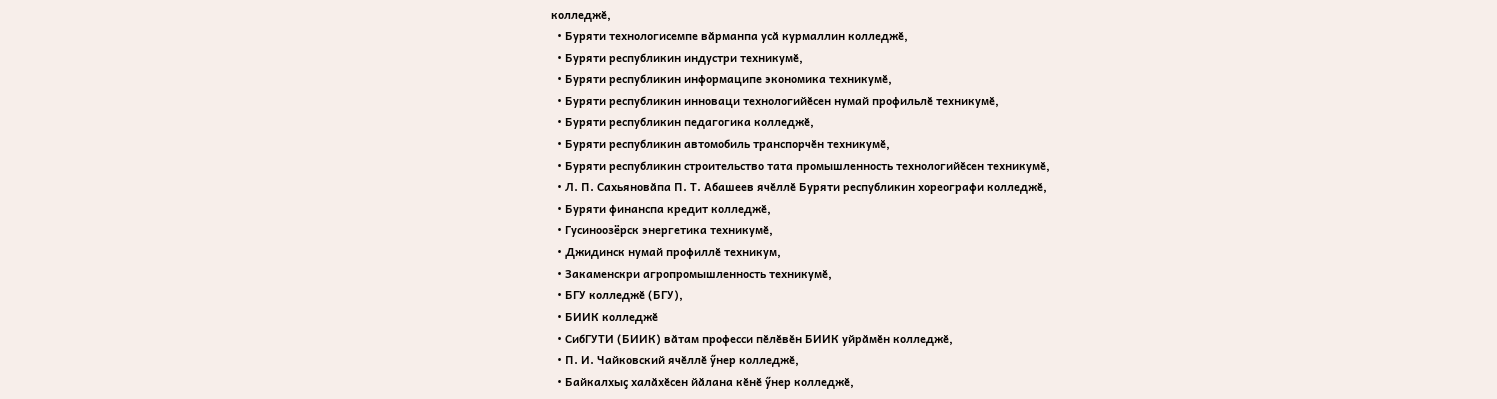колледжӗ,
  • Буряти технологисемпе вӑрманпа усӑ курмаллин колледжӗ,
  • Буряти республикин индустри техникумӗ,
  • Буряти республикин информаципе экономика техникумӗ,
  • Буряти республикин инноваци технологийӗсен нумай профильлӗ техникумӗ,
  • Буряти республикин педагогика колледжӗ,
  • Буряти республикин автомобиль транспорчӗн техникумӗ,
  • Буряти республикин строительство тата промышленность технологийӗсен техникумӗ,
  • Л. П. Сахьяновӑпа П. Т. Абашеев ячӗллӗ Буряти республикин хореографи колледжӗ,
  • Буряти финанспа кредит колледжӗ,
  • Гусиноозёрск энергетика техникумӗ,
  • Джидинск нумай профиллӗ техникум,
  • Закаменскри агропромышленность техникумӗ,
  • БГУ колледжӗ (БГУ),
  • БИИК колледжӗ
  • СибГУТИ (БИИК) вӑтам професси пӗлӗвӗн БИИК уйрӑмӗн колледжӗ,
  • П. И. Чайковский ячӗллӗ ӳнер колледжӗ,
  • Байкалхыҫ халӑхӗсен йӑлана кӗнӗ ӳнер колледжӗ,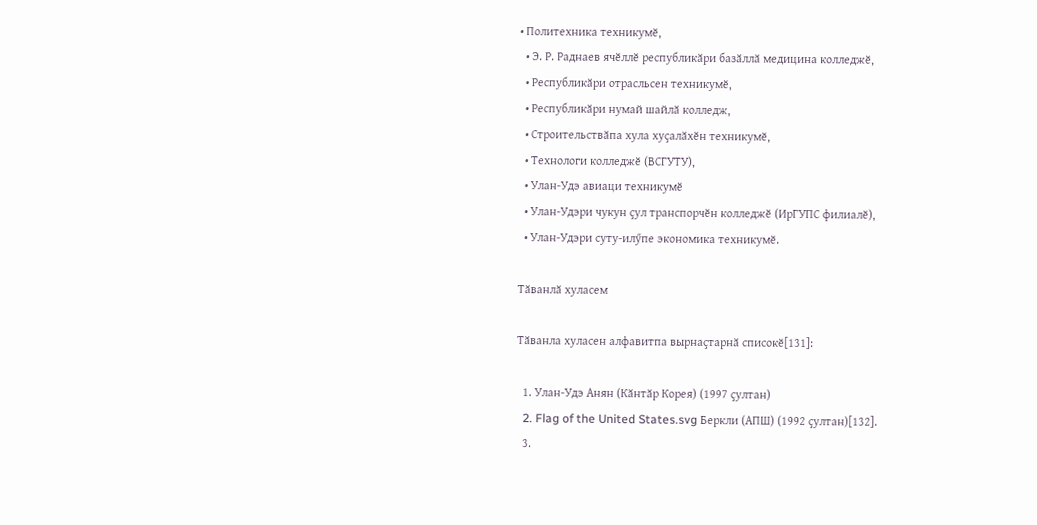• Политехника техникумӗ,
  • Э. Р. Раднаев ячӗллӗ республикӑри базӑллӑ медицина колледжӗ,
  • Республикӑри отрасльсен техникумӗ,
  • Республикӑри нумай шайлӑ колледж,
  • Строительствӑпа хула хуҫалӑхӗн техникумӗ,
  • Технологи колледжӗ (ВСГУТУ),
  • Улан-Удэ авиаци техникумӗ
  • Улан-Удэри чукун ҫул транспорчӗн колледжӗ (ИрГУПС филиалӗ),
  • Улан-Удэри суту-илӳпе экономика техникумӗ.

Тӑванлӑ хуласем

Тӑванла хуласен алфавитпа вырнаҫтарнӑ списокӗ[131]:

  1. Улан-Удэ Анян (Кӑнтӑр Корея) (1997 ҫултан)
  2. Flag of the United States.svg Беркли (АПШ) (1992 ҫултан)[132].
  3.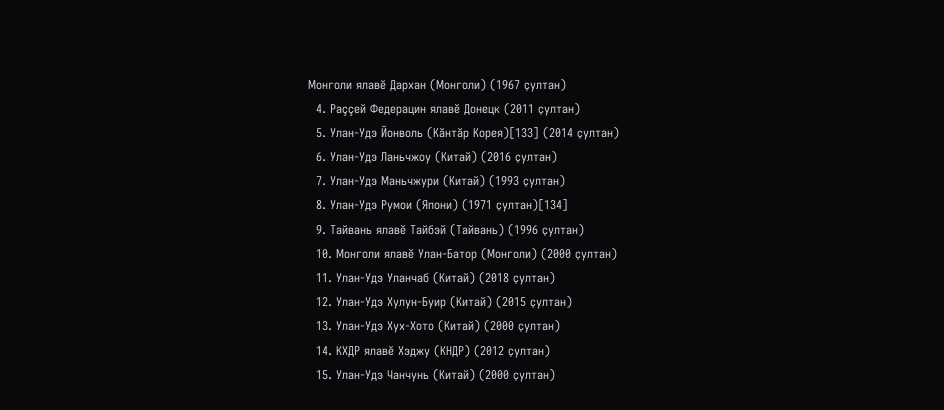Монголи ялавĕ Дархан (Монголи) (1967 ҫултан)
  4. Раççей Федерацин ялавĕ Донецк (2011 ҫултан)
  5. Улан-Удэ Йонволь (Кӑнтӑр Корея)[133] (2014 ҫултан)
  6. Улан-Удэ Ланьчжоу (Китай) (2016 ҫултан)
  7. Улан-Удэ Маньчжури (Китай) (1993 ҫултан)
  8. Улан-Удэ Румои (Япони) (1971 ҫултан)[134]
  9. Тайвань ялавĕ Тайбэй (Тайвань) (1996 ҫултан)
  10. Монголи ялавĕ Улан-Батор (Монголи) (2000 ҫултан)
  11. Улан-Удэ Уланчаб (Китай) (2018 ҫултан)
  12. Улан-Удэ Хулун-Буир (Китай) (2015 ҫултан)
  13. Улан-Удэ Хух-Хото (Китай) (2000 ҫултан)
  14. КХДР ялавĕ Хэджу (КНДР) (2012 ҫултан)
  15. Улан-Удэ Чанчунь (Китай) (2000 ҫултан)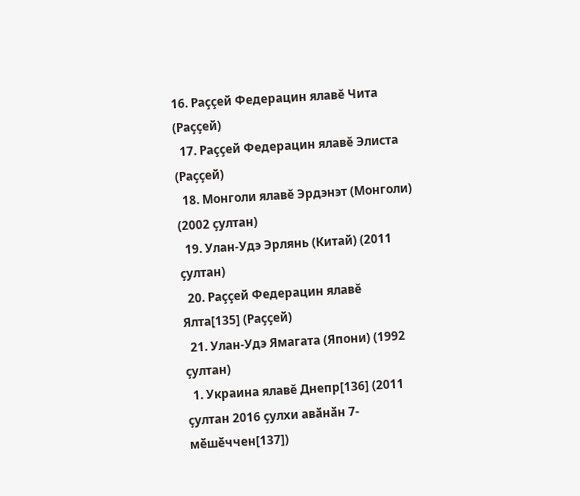16. Раççей Федерацин ялавĕ Чита (Раҫҫей)
  17. Раççей Федерацин ялавĕ Элиста (Раҫҫей)
  18. Монголи ялавĕ Эрдэнэт (Монголи) (2002 ҫултан)
  19. Улан-Удэ Эрлянь (Китай) (2011 ҫултан)
  20. Раççей Федерацин ялавĕ Ялта[135] (Раҫҫей)
  21. Улан-Удэ Ямагата (Япони) (1992 ҫултан)
  1. Украина ялавĕ Днепр[136] (2011 ҫултан 2016 ҫулхи авӑнӑн 7-мӗшӗччен[137])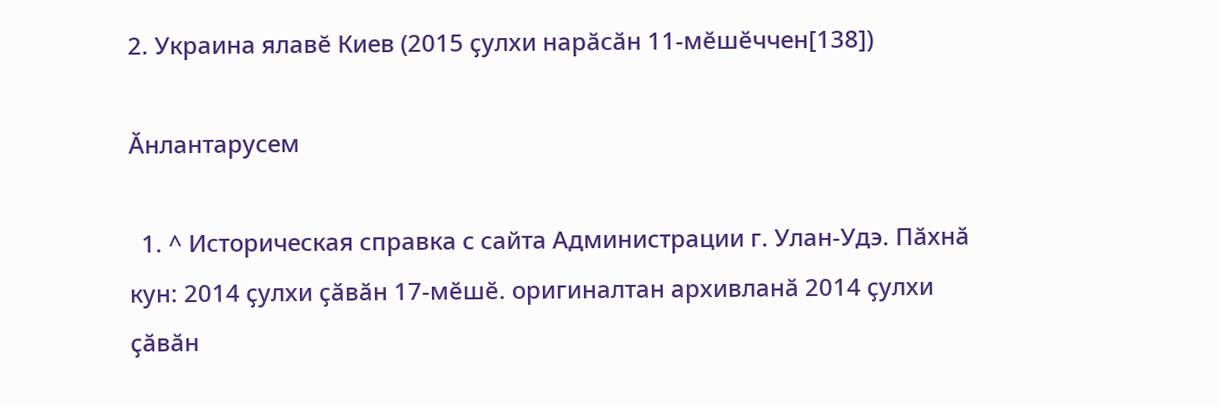2. Украина ялавĕ Киев (2015 ҫулхи нарӑсӑн 11-мӗшӗччен[138])

Ӑнлантарусем

  1. ^ Историческая справка с сайта Администрации г. Улан-Удэ. Пӑхнӑ кун: 2014 ҫулхи ҫӑвӑн 17-мӗшӗ. оригиналтан архивланӑ 2014 ҫулхи ҫӑвӑн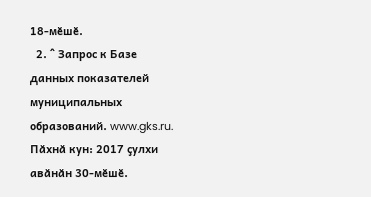18-мӗшӗ.
  2. ^ Запрос к Базе данных показателей муниципальных образований. www.gks.ru. Пӑхнӑ кун: 2017 ҫулхи авӑнӑн 30-мӗшӗ.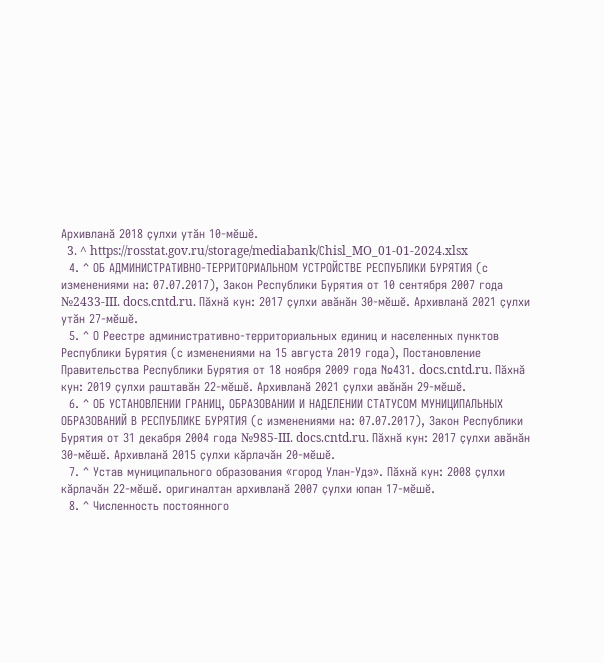Архивланӑ 2018 ҫулхи утӑн 10-мӗшӗ.
  3. ^ https://rosstat.gov.ru/storage/mediabank/Сhisl_MO_01-01-2024.xlsx
  4. ^ ОБ АДМИНИСТРАТИВНО-ТЕРРИТОРИАЛЬНОМ УСТРОЙСТВЕ РЕСПУБЛИКИ БУРЯТИЯ (с изменениями на: 07.07.2017), Закон Республики Бурятия от 10 сентября 2007 года №2433-III. docs.cntd.ru. Пӑхнӑ кун: 2017 ҫулхи авӑнӑн 30-мӗшӗ. Архивланӑ 2021 ҫулхи утӑн 27-мӗшӗ.
  5. ^ О Реестре административно-территориальных единиц и населенных пунктов Республики Бурятия (с изменениями на 15 августа 2019 года), Постановление Правительства Республики Бурятия от 18 ноября 2009 года №431. docs.cntd.ru. Пӑхнӑ кун: 2019 ҫулхи раштавӑн 22-мӗшӗ. Архивланӑ 2021 ҫулхи авӑнӑн 29-мӗшӗ.
  6. ^ ОБ УСТАНОВЛЕНИИ ГРАНИЦ, ОБРАЗОВАНИИ И НАДЕЛЕНИИ СТАТУСОМ МУНИЦИПАЛЬНЫХ ОБРАЗОВАНИЙ В РЕСПУБЛИКЕ БУРЯТИЯ (с изменениями на: 07.07.2017), Закон Республики Бурятия от 31 декабря 2004 года №985-III. docs.cntd.ru. Пӑхнӑ кун: 2017 ҫулхи авӑнӑн 30-мӗшӗ. Архивланӑ 2015 ҫулхи кӑрлачӑн 20-мӗшӗ.
  7. ^ Устав муниципального образования «город Улан-Удэ». Пӑхнӑ кун: 2008 ҫулхи кӑрлачӑн 22-мӗшӗ. оригиналтан архивланӑ 2007 ҫулхи юпан 17-мӗшӗ.
  8. ^ Численность постоянного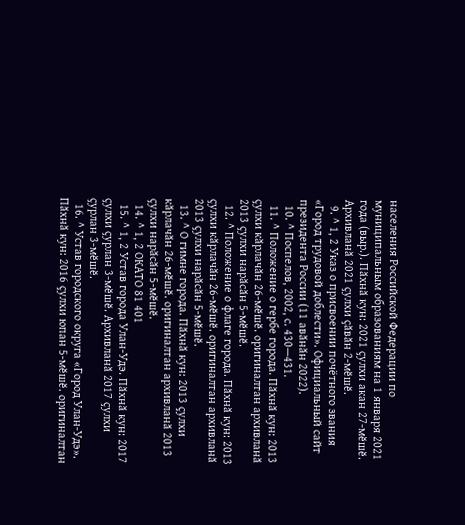населения Российской Федерации по муниципальным образованиям на 1 января 2021 года (выр.). Пӑхнӑ кун: 2021 ҫулхи акан 27-мӗшӗ. Архивланӑ 2021 ҫулхи ҫӑвӑн 2-мӗшӗ.
  9. ^ 1, 2 Указ о присвоении почётного звания «Город трудовой доблести». Официальный сайт президента России (11 авӑнӑн 2022).
  10. ^ Поспелов, 2002, с. 430—431.
  11. ^ Положение о гербе города. Пӑхнӑ кун: 2013 ҫулхи кӑрлачӑн 26-мӗшӗ. оригиналтан архивланӑ 2013 ҫулхи нарӑсӑн 5-мӗшӗ.
  12. ^ Положение о флаге города. Пӑхнӑ кун: 2013 ҫулхи кӑрлачӑн 26-мӗшӗ. оригиналтан архивланӑ 2013 ҫулхи нарӑсӑн 5-мӗшӗ.
  13. ^ О гимне города. Пӑхнӑ кун: 2013 ҫулхи кӑрлачӑн 26-мӗшӗ. оригиналтан архивланӑ 2013 ҫулхи нарӑсӑн 5-мӗшӗ.
  14. ^ 1, 2 ОКАТО 81 401
  15. ^ 1, 2 Устав города Улан-Удэ. Пӑхнӑ кун: 2017 ҫулхи ҫурлан 3-мӗшӗ. Архивланӑ 2017 ҫулхи ҫурлан 3-мӗшӗ.
  16. ^ Устав городского округа «Город Улан-Удэ». Пӑхнӑ кун: 2016 ҫулхи юпан 5-мӗшӗ. оригиналтан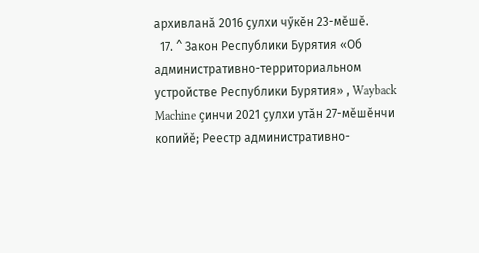архивланӑ 2016 ҫулхи чӳкӗн 23-мӗшӗ.
  17. ^ Закон Республики Бурятия «Об административно-территориальном устройстве Республики Бурятия» , Wayback Machine çинчи 2021 ҫулхи утӑн 27-мӗшӗнчи копийӗ; Реестр административно-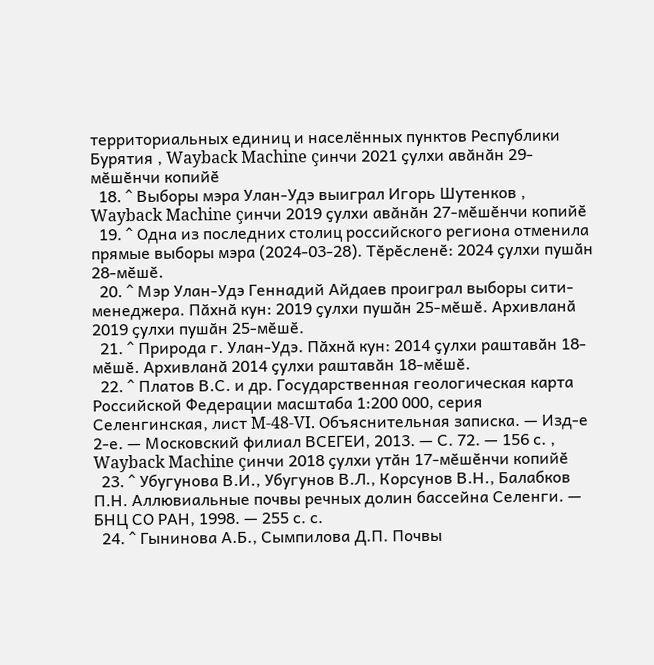территориальных единиц и населённых пунктов Республики Бурятия , Wayback Machine çинчи 2021 ҫулхи авӑнӑн 29-мӗшӗнчи копийӗ
  18. ^ Выборы мэра Улан-Удэ выиграл Игорь Шутенков , Wayback Machine çинчи 2019 ҫулхи авӑнӑн 27-мӗшӗнчи копийӗ
  19. ^ Одна из последних столиц российского региона отменила прямые выборы мэра (2024-03-28). Тӗрӗсленӗ: 2024 ҫулхи пушӑн 28-мӗшӗ.
  20. ^ Мэр Улан-Удэ Геннадий Айдаев проиграл выборы сити-менеджера. Пӑхнӑ кун: 2019 ҫулхи пушӑн 25-мӗшӗ. Архивланӑ 2019 ҫулхи пушӑн 25-мӗшӗ.
  21. ^ Природа г. Улан-Удэ. Пӑхнӑ кун: 2014 ҫулхи раштавӑн 18-мӗшӗ. Архивланӑ 2014 ҫулхи раштавӑн 18-мӗшӗ.
  22. ^ Платов В.С. и др. Государственная геологическая карта Российской Федерации масштаба 1:200 000, серия Селенгинская, лист M-48-VI. Объяснительная записка. — Изд-е 2-е. — Московский филиал ВСЕГЕИ, 2013. — С. 72. — 156 с. , Wayback Machine çинчи 2018 ҫулхи утӑн 17-мӗшӗнчи копийӗ
  23. ^ Убугунова В.И., Убугунов В.Л., Корсунов В.Н., Балабков П.Н. Аллювиальные почвы речных долин бассейна Селенги. — БНЦ СО РАН, 1998. — 255 с. с.
  24. ^ Гынинова А.Б., Сымпилова Д.П. Почвы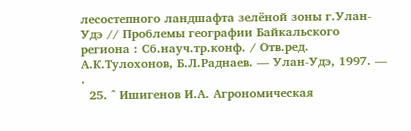лесостепного ландшафта зелёной зоны г.Улан-Удэ // Проблемы географии Байкальского региона : Сб.науч.тр.конф. / Отв.ред. А.К.Тулохонов, Б.Л.Раднаев. — Улан-Удэ, 1997. — .
  25. ^ Ишигенов И.А. Агрономическая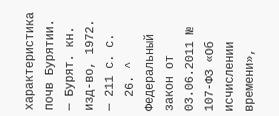характеристика почв Бурятии. — Бурят. кн. изд-во, 1972. — 211 с. с.
  26. ^ Федеральный закон от 03.06.2011 № 107-ФЗ «Об исчислении времени»,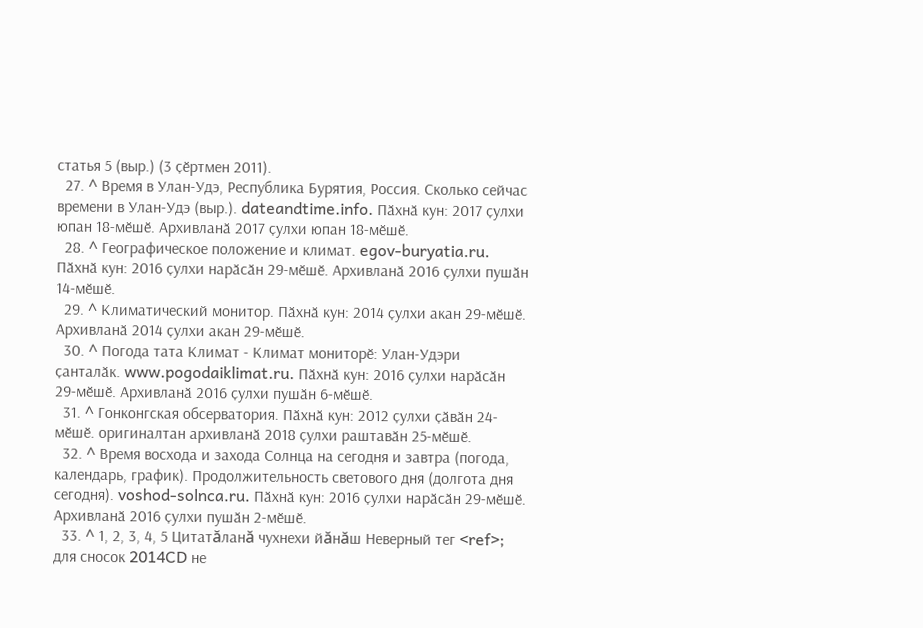статья 5 (выр.) (3 ҫӗртмен 2011).
  27. ^ Время в Улан-Удэ, Республика Бурятия, Россия. Сколько сейчас времени в Улан-Удэ (выр.). dateandtime.info. Пӑхнӑ кун: 2017 ҫулхи юпан 18-мӗшӗ. Архивланӑ 2017 ҫулхи юпан 18-мӗшӗ.
  28. ^ Географическое положение и климат. egov-buryatia.ru. Пӑхнӑ кун: 2016 ҫулхи нарӑсӑн 29-мӗшӗ. Архивланӑ 2016 ҫулхи пушӑн 14-мӗшӗ.
  29. ^ Климатический монитор. Пӑхнӑ кун: 2014 ҫулхи акан 29-мӗшӗ. Архивланӑ 2014 ҫулхи акан 29-мӗшӗ.
  30. ^ Погода тата Климат - Климат мониторӗ: Улан-Удэри ҫанталӑк. www.pogodaiklimat.ru. Пӑхнӑ кун: 2016 ҫулхи нарӑсӑн 29-мӗшӗ. Архивланӑ 2016 ҫулхи пушӑн 6-мӗшӗ.
  31. ^ Гонконгская обсерватория. Пӑхнӑ кун: 2012 ҫулхи ҫӑвӑн 24-мӗшӗ. оригиналтан архивланӑ 2018 ҫулхи раштавӑн 25-мӗшӗ.
  32. ^ Время восхода и захода Солнца на сегодня и завтра (погода, календарь, график). Продолжительность светового дня (долгота дня сегодня). voshod-solnca.ru. Пӑхнӑ кун: 2016 ҫулхи нарӑсӑн 29-мӗшӗ. Архивланӑ 2016 ҫулхи пушӑн 2-мӗшӗ.
  33. ^ 1, 2, 3, 4, 5 Цитатăланă чухнехи йăнăш Неверный тег <ref>; для сносок 2014CD не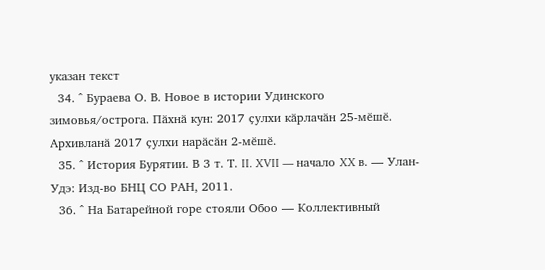указан текст
  34. ^ Бураева О. В. Новое в истории Удинского зимовья/острога. Пӑхнӑ кун: 2017 ҫулхи кӑрлачӑн 25-мӗшӗ. Архивланӑ 2017 ҫулхи нарӑсӑн 2-мӗшӗ.
  35. ^ История Бурятии. В 3 т. Т. II. XVII — начало XX в. — Улан-Удэ: Изд-во БНЦ СО РАН, 2011.
  36. ^ На Батарейной горе стояли Обоо — Коллективный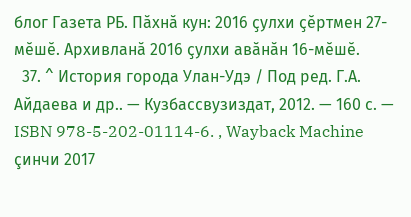блог Газета РБ. Пӑхнӑ кун: 2016 ҫулхи ҫӗртмен 27-мӗшӗ. Архивланӑ 2016 ҫулхи авӑнӑн 16-мӗшӗ.
  37. ^ История города Улан-Удэ / Под ред. Г.А. Айдаева и др.. — Кузбассвузиздат, 2012. — 160 с. — ISBN 978-5-202-01114-6. , Wayback Machine çинчи 2017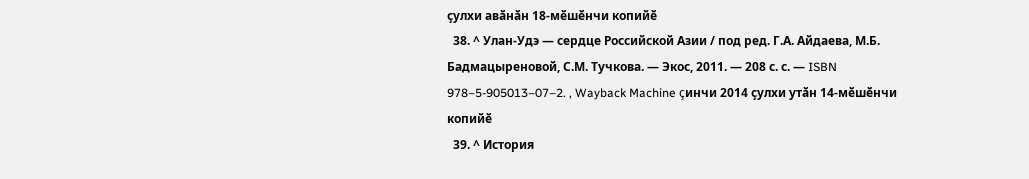ҫулхи авӑнӑн 18-мӗшӗнчи копийӗ
  38. ^ Улан-Удэ — сердце Российской Азии / под ред. Г.А. Айдаева, М.Б. Бадмацыреновой, С.М. Тучкова. — Экос, 2011. — 208 с. с. — ISBN 978–5-905013–07–2. , Wayback Machine çинчи 2014 ҫулхи утӑн 14-мӗшӗнчи копийӗ
  39. ^ История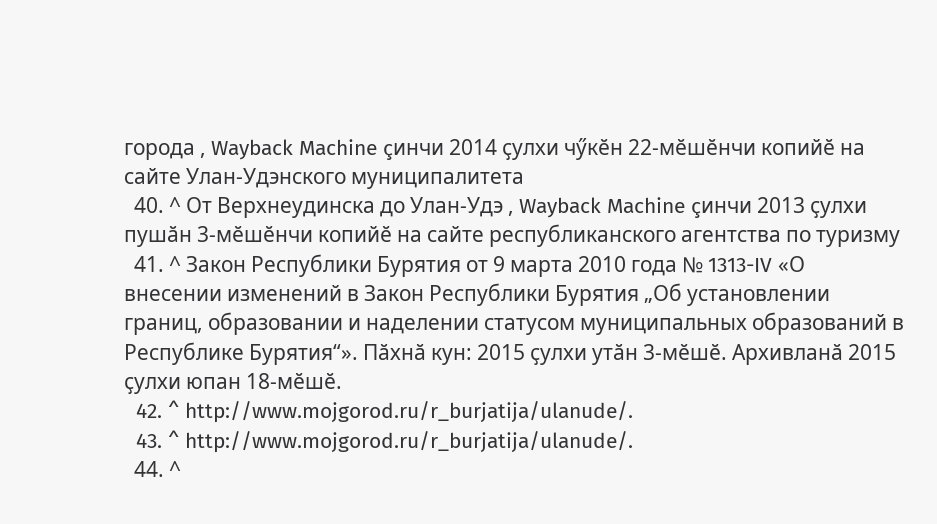города , Wayback Machine çинчи 2014 ҫулхи чӳкӗн 22-мӗшӗнчи копийӗ на сайте Улан-Удэнского муниципалитета
  40. ^ От Верхнеудинска до Улан-Удэ , Wayback Machine çинчи 2013 ҫулхи пушӑн 3-мӗшӗнчи копийӗ на сайте республиканского агентства по туризму
  41. ^ Закон Республики Бурятия от 9 марта 2010 года № 1313-IV «О внесении изменений в Закон Республики Бурятия „Об установлении границ, образовании и наделении статусом муниципальных образований в Республике Бурятия“». Пӑхнӑ кун: 2015 ҫулхи утӑн 3-мӗшӗ. Архивланӑ 2015 ҫулхи юпан 18-мӗшӗ.
  42. ^ http://www.mojgorod.ru/r_burjatija/ulanude/.
  43. ^ http://www.mojgorod.ru/r_burjatija/ulanude/.
  44. ^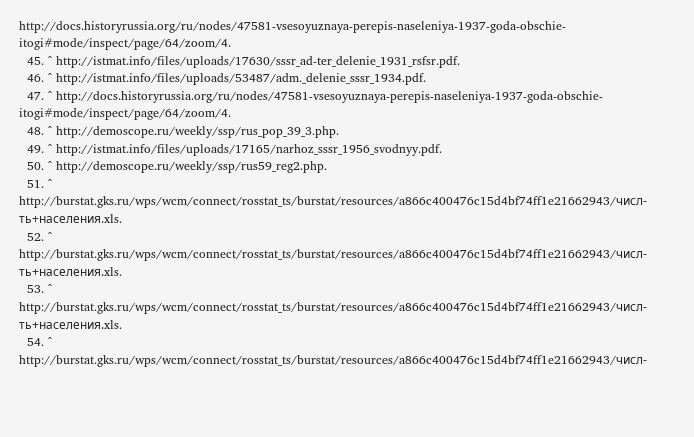http://docs.historyrussia.org/ru/nodes/47581-vsesoyuznaya-perepis-naseleniya-1937-goda-obschie-itogi#mode/inspect/page/64/zoom/4.
  45. ^ http://istmat.info/files/uploads/17630/sssr_ad-ter_delenie_1931_rsfsr.pdf.
  46. ^ http://istmat.info/files/uploads/53487/adm._delenie_sssr_1934.pdf.
  47. ^ http://docs.historyrussia.org/ru/nodes/47581-vsesoyuznaya-perepis-naseleniya-1937-goda-obschie-itogi#mode/inspect/page/64/zoom/4.
  48. ^ http://demoscope.ru/weekly/ssp/rus_pop_39_3.php.
  49. ^ http://istmat.info/files/uploads/17165/narhoz_sssr_1956_svodnyy.pdf.
  50. ^ http://demoscope.ru/weekly/ssp/rus59_reg2.php.
  51. ^ http://burstat.gks.ru/wps/wcm/connect/rosstat_ts/burstat/resources/a866c400476c15d4bf74ff1e21662943/числ-ть+населения.xls.
  52. ^ http://burstat.gks.ru/wps/wcm/connect/rosstat_ts/burstat/resources/a866c400476c15d4bf74ff1e21662943/числ-ть+населения.xls.
  53. ^ http://burstat.gks.ru/wps/wcm/connect/rosstat_ts/burstat/resources/a866c400476c15d4bf74ff1e21662943/числ-ть+населения.xls.
  54. ^ http://burstat.gks.ru/wps/wcm/connect/rosstat_ts/burstat/resources/a866c400476c15d4bf74ff1e21662943/числ-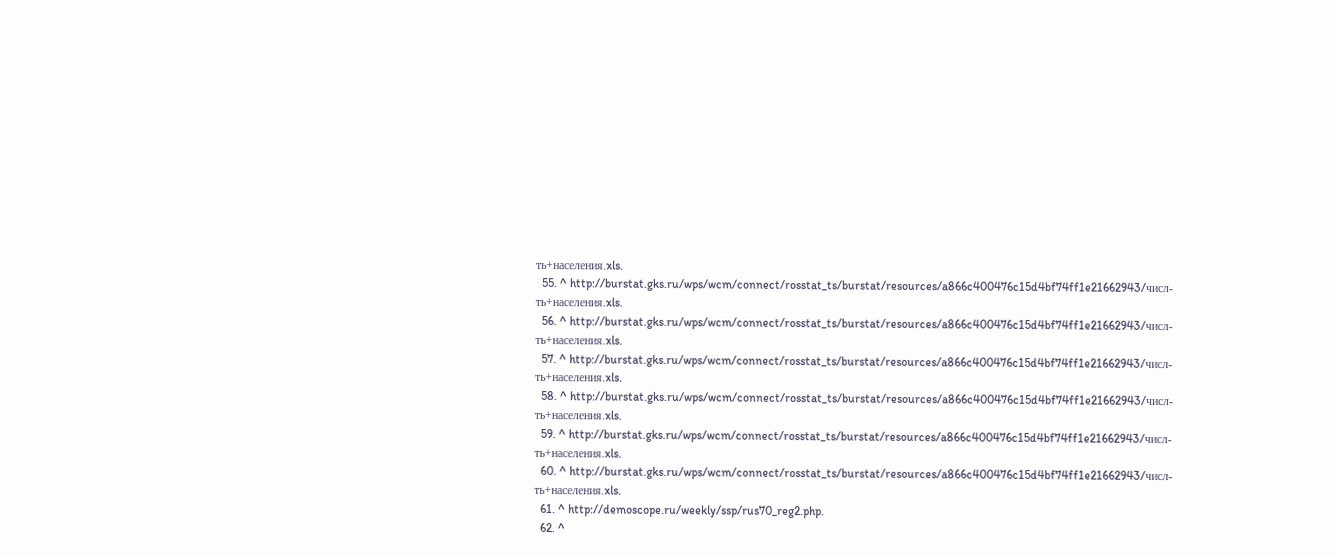ть+населения.xls.
  55. ^ http://burstat.gks.ru/wps/wcm/connect/rosstat_ts/burstat/resources/a866c400476c15d4bf74ff1e21662943/числ-ть+населения.xls.
  56. ^ http://burstat.gks.ru/wps/wcm/connect/rosstat_ts/burstat/resources/a866c400476c15d4bf74ff1e21662943/числ-ть+населения.xls.
  57. ^ http://burstat.gks.ru/wps/wcm/connect/rosstat_ts/burstat/resources/a866c400476c15d4bf74ff1e21662943/числ-ть+населения.xls.
  58. ^ http://burstat.gks.ru/wps/wcm/connect/rosstat_ts/burstat/resources/a866c400476c15d4bf74ff1e21662943/числ-ть+населения.xls.
  59. ^ http://burstat.gks.ru/wps/wcm/connect/rosstat_ts/burstat/resources/a866c400476c15d4bf74ff1e21662943/числ-ть+населения.xls.
  60. ^ http://burstat.gks.ru/wps/wcm/connect/rosstat_ts/burstat/resources/a866c400476c15d4bf74ff1e21662943/числ-ть+населения.xls.
  61. ^ http://demoscope.ru/weekly/ssp/rus70_reg2.php.
  62. ^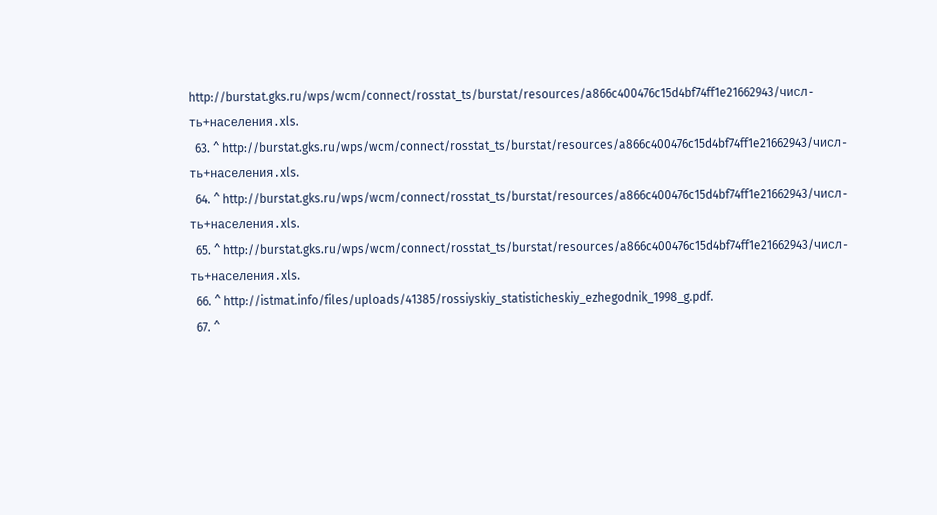http://burstat.gks.ru/wps/wcm/connect/rosstat_ts/burstat/resources/a866c400476c15d4bf74ff1e21662943/числ-ть+населения.xls.
  63. ^ http://burstat.gks.ru/wps/wcm/connect/rosstat_ts/burstat/resources/a866c400476c15d4bf74ff1e21662943/числ-ть+населения.xls.
  64. ^ http://burstat.gks.ru/wps/wcm/connect/rosstat_ts/burstat/resources/a866c400476c15d4bf74ff1e21662943/числ-ть+населения.xls.
  65. ^ http://burstat.gks.ru/wps/wcm/connect/rosstat_ts/burstat/resources/a866c400476c15d4bf74ff1e21662943/числ-ть+населения.xls.
  66. ^ http://istmat.info/files/uploads/41385/rossiyskiy_statisticheskiy_ezhegodnik_1998_g.pdf.
  67. ^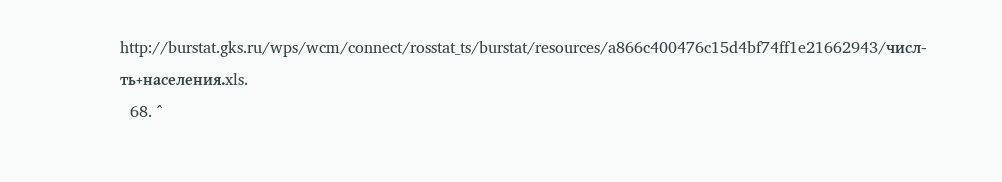http://burstat.gks.ru/wps/wcm/connect/rosstat_ts/burstat/resources/a866c400476c15d4bf74ff1e21662943/числ-ть+населения.xls.
  68. ^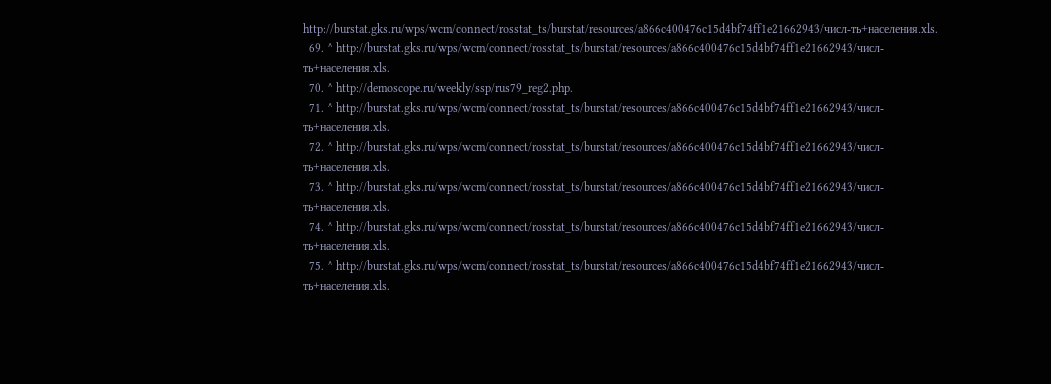http://burstat.gks.ru/wps/wcm/connect/rosstat_ts/burstat/resources/a866c400476c15d4bf74ff1e21662943/числ-ть+населения.xls.
  69. ^ http://burstat.gks.ru/wps/wcm/connect/rosstat_ts/burstat/resources/a866c400476c15d4bf74ff1e21662943/числ-ть+населения.xls.
  70. ^ http://demoscope.ru/weekly/ssp/rus79_reg2.php.
  71. ^ http://burstat.gks.ru/wps/wcm/connect/rosstat_ts/burstat/resources/a866c400476c15d4bf74ff1e21662943/числ-ть+населения.xls.
  72. ^ http://burstat.gks.ru/wps/wcm/connect/rosstat_ts/burstat/resources/a866c400476c15d4bf74ff1e21662943/числ-ть+населения.xls.
  73. ^ http://burstat.gks.ru/wps/wcm/connect/rosstat_ts/burstat/resources/a866c400476c15d4bf74ff1e21662943/числ-ть+населения.xls.
  74. ^ http://burstat.gks.ru/wps/wcm/connect/rosstat_ts/burstat/resources/a866c400476c15d4bf74ff1e21662943/числ-ть+населения.xls.
  75. ^ http://burstat.gks.ru/wps/wcm/connect/rosstat_ts/burstat/resources/a866c400476c15d4bf74ff1e21662943/числ-ть+населения.xls.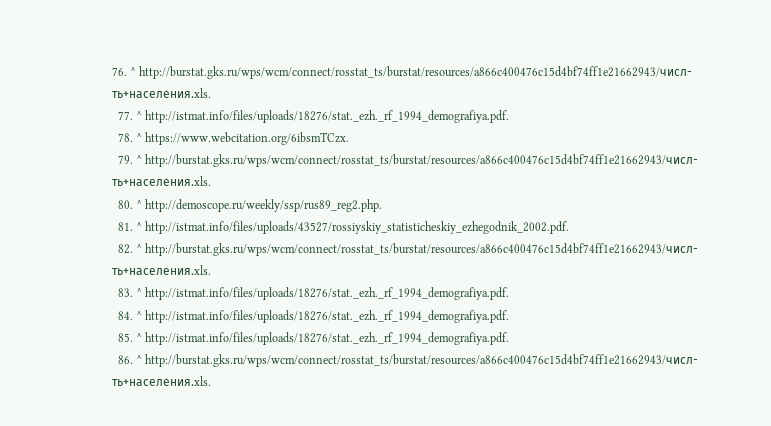76. ^ http://burstat.gks.ru/wps/wcm/connect/rosstat_ts/burstat/resources/a866c400476c15d4bf74ff1e21662943/числ-ть+населения.xls.
  77. ^ http://istmat.info/files/uploads/18276/stat._ezh._rf_1994_demografiya.pdf.
  78. ^ https://www.webcitation.org/6ibsmTCzx.
  79. ^ http://burstat.gks.ru/wps/wcm/connect/rosstat_ts/burstat/resources/a866c400476c15d4bf74ff1e21662943/числ-ть+населения.xls.
  80. ^ http://demoscope.ru/weekly/ssp/rus89_reg2.php.
  81. ^ http://istmat.info/files/uploads/43527/rossiyskiy_statisticheskiy_ezhegodnik_2002.pdf.
  82. ^ http://burstat.gks.ru/wps/wcm/connect/rosstat_ts/burstat/resources/a866c400476c15d4bf74ff1e21662943/числ-ть+населения.xls.
  83. ^ http://istmat.info/files/uploads/18276/stat._ezh._rf_1994_demografiya.pdf.
  84. ^ http://istmat.info/files/uploads/18276/stat._ezh._rf_1994_demografiya.pdf.
  85. ^ http://istmat.info/files/uploads/18276/stat._ezh._rf_1994_demografiya.pdf.
  86. ^ http://burstat.gks.ru/wps/wcm/connect/rosstat_ts/burstat/resources/a866c400476c15d4bf74ff1e21662943/числ-ть+населения.xls.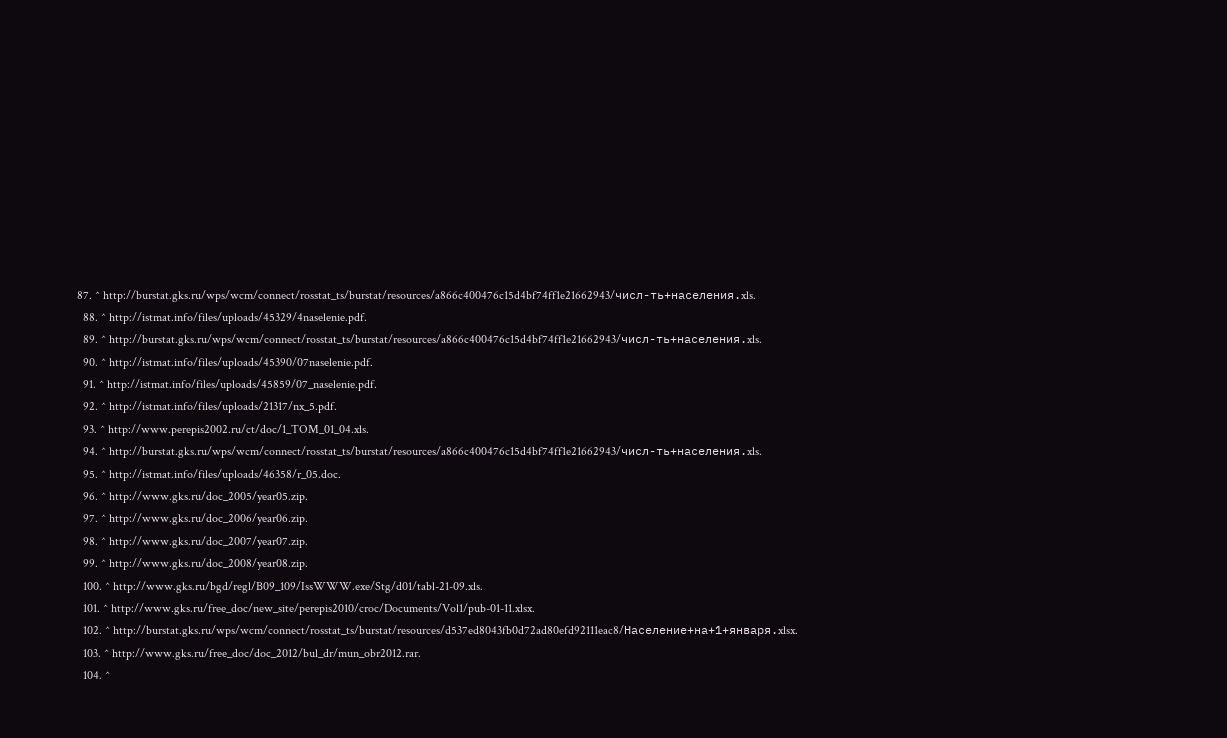87. ^ http://burstat.gks.ru/wps/wcm/connect/rosstat_ts/burstat/resources/a866c400476c15d4bf74ff1e21662943/числ-ть+населения.xls.
  88. ^ http://istmat.info/files/uploads/45329/4naselenie.pdf.
  89. ^ http://burstat.gks.ru/wps/wcm/connect/rosstat_ts/burstat/resources/a866c400476c15d4bf74ff1e21662943/числ-ть+населения.xls.
  90. ^ http://istmat.info/files/uploads/45390/07naselenie.pdf.
  91. ^ http://istmat.info/files/uploads/45859/07_naselenie.pdf.
  92. ^ http://istmat.info/files/uploads/21317/nx_5.pdf.
  93. ^ http://www.perepis2002.ru/ct/doc/1_TOM_01_04.xls.
  94. ^ http://burstat.gks.ru/wps/wcm/connect/rosstat_ts/burstat/resources/a866c400476c15d4bf74ff1e21662943/числ-ть+населения.xls.
  95. ^ http://istmat.info/files/uploads/46358/r_05.doc.
  96. ^ http://www.gks.ru/doc_2005/year05.zip.
  97. ^ http://www.gks.ru/doc_2006/year06.zip.
  98. ^ http://www.gks.ru/doc_2007/year07.zip.
  99. ^ http://www.gks.ru/doc_2008/year08.zip.
  100. ^ http://www.gks.ru/bgd/regl/B09_109/IssWWW.exe/Stg/d01/tabl-21-09.xls.
  101. ^ http://www.gks.ru/free_doc/new_site/perepis2010/croc/Documents/Vol1/pub-01-11.xlsx.
  102. ^ http://burstat.gks.ru/wps/wcm/connect/rosstat_ts/burstat/resources/d537ed8043fb0d72ad80efd92111eac8/Население+на+1+января.xlsx.
  103. ^ http://www.gks.ru/free_doc/doc_2012/bul_dr/mun_obr2012.rar.
  104. ^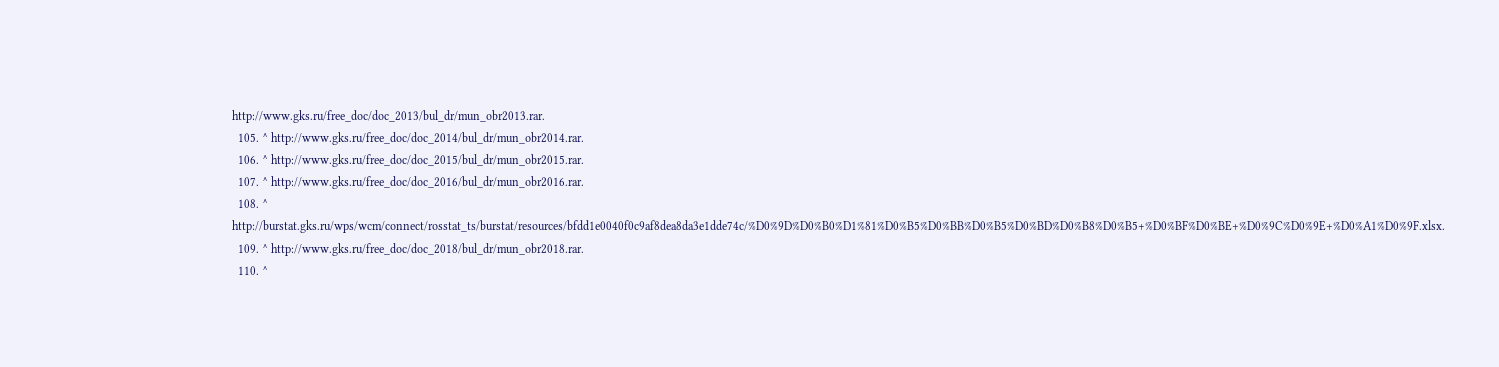http://www.gks.ru/free_doc/doc_2013/bul_dr/mun_obr2013.rar.
  105. ^ http://www.gks.ru/free_doc/doc_2014/bul_dr/mun_obr2014.rar.
  106. ^ http://www.gks.ru/free_doc/doc_2015/bul_dr/mun_obr2015.rar.
  107. ^ http://www.gks.ru/free_doc/doc_2016/bul_dr/mun_obr2016.rar.
  108. ^ http://burstat.gks.ru/wps/wcm/connect/rosstat_ts/burstat/resources/bfdd1e0040f0c9af8dea8da3e1dde74c/%D0%9D%D0%B0%D1%81%D0%B5%D0%BB%D0%B5%D0%BD%D0%B8%D0%B5+%D0%BF%D0%BE+%D0%9C%D0%9E+%D0%A1%D0%9F.xlsx.
  109. ^ http://www.gks.ru/free_doc/doc_2018/bul_dr/mun_obr2018.rar.
  110. ^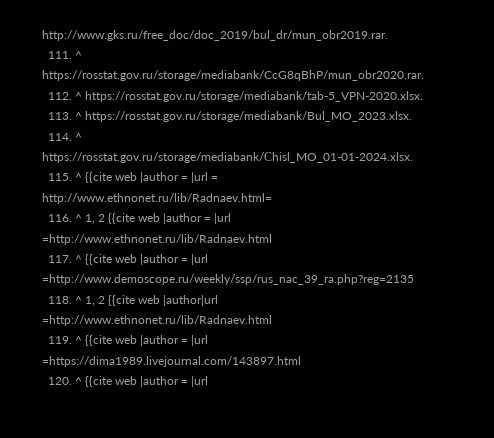http://www.gks.ru/free_doc/doc_2019/bul_dr/mun_obr2019.rar.
  111. ^ https://rosstat.gov.ru/storage/mediabank/CcG8qBhP/mun_obr2020.rar.
  112. ^ https://rosstat.gov.ru/storage/mediabank/tab-5_VPN-2020.xlsx.
  113. ^ https://rosstat.gov.ru/storage/mediabank/Bul_MO_2023.xlsx.
  114. ^ https://rosstat.gov.ru/storage/mediabank/Сhisl_MO_01-01-2024.xlsx.
  115. ^ {{cite web |author = |url = http://www.ethnonet.ru/lib/Radnaev.html=
  116. ^ 1, 2 {{cite web |author = |url =http://www.ethnonet.ru/lib/Radnaev.html
  117. ^ {{cite web |author = |url =http://www.demoscope.ru/weekly/ssp/rus_nac_39_ra.php?reg=2135
  118. ^ 1, 2 {{cite web |author|url =http://www.ethnonet.ru/lib/Radnaev.html
  119. ^ {{cite web |author = |url =https://dima1989.livejournal.com/143897.html
  120. ^ {{cite web |author = |url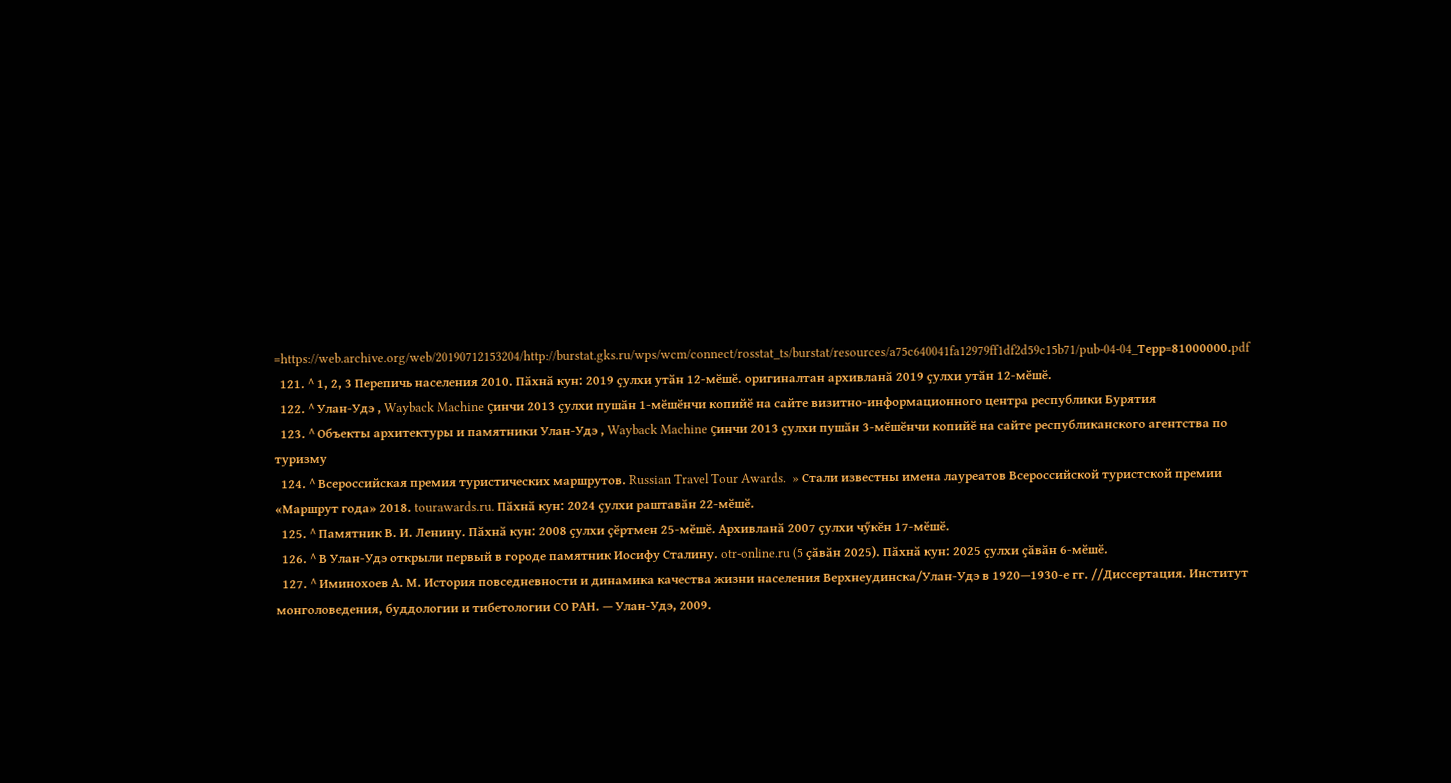=https://web.archive.org/web/20190712153204/http://burstat.gks.ru/wps/wcm/connect/rosstat_ts/burstat/resources/a75c640041fa12979ff1df2d59c15b71/pub-04-04_Терр=81000000.pdf
  121. ^ 1, 2, 3 Перепичь населения 2010. Пӑхнӑ кун: 2019 ҫулхи утӑн 12-мӗшӗ. оригиналтан архивланӑ 2019 ҫулхи утӑн 12-мӗшӗ.
  122. ^ Улан-Удэ , Wayback Machine çинчи 2013 ҫулхи пушӑн 1-мӗшӗнчи копийӗ на сайте визитно-информационного центра республики Бурятия
  123. ^ Объекты архитектуры и памятники Улан-Удэ , Wayback Machine çинчи 2013 ҫулхи пушӑн 3-мӗшӗнчи копийӗ на сайте республиканского агентства по туризму
  124. ^ Всероссийская премия туристических маршрутов. Russian Travel Tour Awards.  » Стали известны имена лауреатов Всероссийской туристской премии «Маршрут года» 2018. tourawards.ru. Пӑхнӑ кун: 2024 ҫулхи раштавӑн 22-мӗшӗ.
  125. ^ Памятник В. И. Ленину. Пӑхнӑ кун: 2008 ҫулхи ҫӗртмен 25-мӗшӗ. Архивланӑ 2007 ҫулхи чӳкӗн 17-мӗшӗ.
  126. ^ В Улан-Удэ открыли первый в городе памятник Иосифу Сталину. otr-online.ru (5 ҫӑвӑн 2025). Пӑхнӑ кун: 2025 ҫулхи ҫӑвӑн 6-мӗшӗ.
  127. ^ Иминохоев А. М. История повседневности и динамика качества жизни населения Верхнеудинска/Улан-Удэ в 1920—1930-е гг. //Диссертация. Институт монголоведения, буддологии и тибетологии СО РАН. — Улан-Удэ, 2009.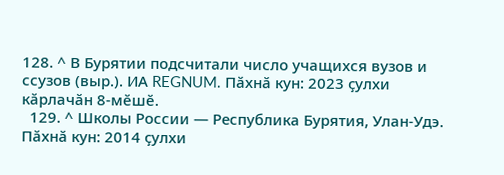128. ^ В Бурятии подсчитали число учащихся вузов и ссузов (выр.). ИА REGNUM. Пӑхнӑ кун: 2023 ҫулхи кӑрлачӑн 8-мӗшӗ.
  129. ^ Школы России — Республика Бурятия, Улан-Удэ. Пӑхнӑ кун: 2014 ҫулхи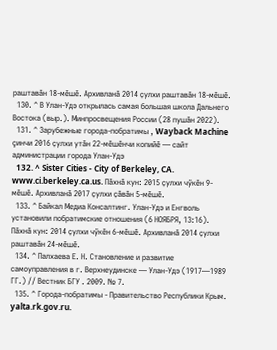раштавӑн 18-мӗшӗ. Архивланӑ 2014 ҫулхи раштавӑн 18-мӗшӗ.
  130. ^ В Улан-Удэ открылась самая большая школа Дальнего Востока (выр.). Минпросвещения России (28 пушӑн 2022).
  131. ^ Зарубежные города-побратимы , Wayback Machine çинчи 2016 ҫулхи утӑн 22-мӗшӗнчи копийӗ — сайт администрации города Улан-Удэ
  132. ^ Sister Cities - City of Berkeley, CA. www.ci.berkeley.ca.us. Пӑхнӑ кун: 2015 ҫулхи чӳкӗн 9-мӗшӗ. Архивланӑ 2017 ҫулхи ҫӑвӑн 5-мӗшӗ.
  133. ^ Байкал Медиа Консалтинг. Улан-Удэ и Енгволь установили побратимские отношения (6 НОЯБРЯ, 13:16). Пӑхнӑ кун: 2014 ҫулхи чӳкӗн 6-мӗшӗ. Архивланӑ 2014 ҫулхи раштавӑн 24-мӗшӗ.
  134. ^ Палхаева Е. Н. Становление и развитие самоуправления в г. Верхнеудинске — Улан-Удэ (1917—1989 ГГ.) // Вестник БГУ . 2009. № 7.
  135. ^ Города-побратимы - Правительство Республики Крым. yalta.rk.gov.ru.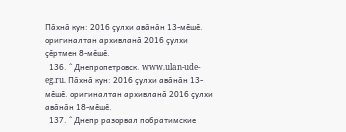Пӑхнӑ кун: 2016 ҫулхи авӑнӑн 13-мӗшӗ. оригиналтан архивланӑ 2016 ҫулхи ҫӗртмен 8-мӗшӗ.
  136. ^ Днепропетровск. www.ulan-ude-eg.ru. Пӑхнӑ кун: 2016 ҫулхи авӑнӑн 13-мӗшӗ. оригиналтан архивланӑ 2016 ҫулхи авӑнӑн 18-мӗшӗ.
  137. ^ Днепр разорвал побратимские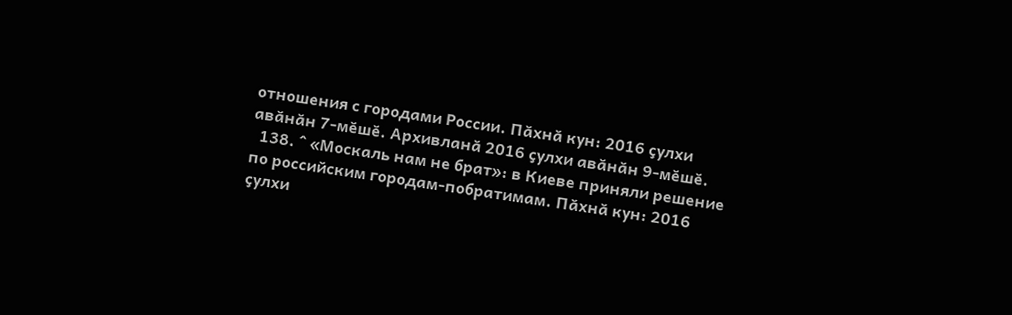отношения с городами России. Пӑхнӑ кун: 2016 ҫулхи авӑнӑн 7-мӗшӗ. Архивланӑ 2016 ҫулхи авӑнӑн 9-мӗшӗ.
  138. ^ «Москаль нам не брат»: в Киеве приняли решение по российским городам-побратимам. Пӑхнӑ кун: 2016 ҫулхи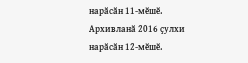нарӑсӑн 11-мӗшӗ. Архивланӑ 2016 ҫулхи нарӑсӑн 12-мӗшӗ.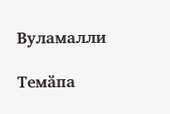Вуламалли

Темӑпа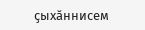ҫыхӑннисем